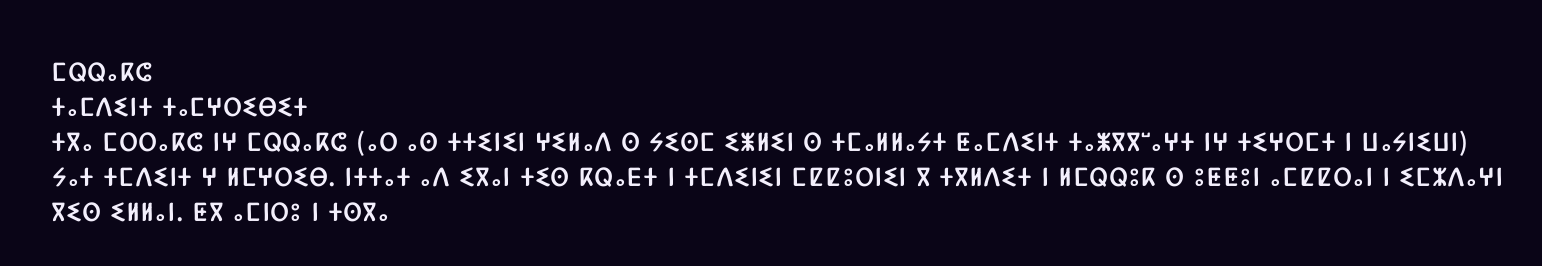ⵎⵕⵕⴰⴽⵛ
ⵜⴰⵎⴷⵉⵏⵜ ⵜⴰⵎⵖⵔⵉⴱⵉⵜ
ⵜⴳⴰ ⵎⵔⵔⴰⴽⵛ ⵏⵖ ⵎⵕⵕⴰⴽⵛ (ⴰⵔ ⴰⵙ ⵜⵜⵉⵏⵉⵏ ⵖⵉⵍⴰⴷ ⵙ ⵢⵉⵙⵎ ⵉⵥⵍⵉⵏ ⵙ ⵜⵎⴰⵍⵍⴰⵢⵜ ⵟⴰⵎⴷⵉⵏⵜ ⵜⴰⵥⴳⴳⵯⴰⵖⵜ ⵏⵖ ⵜⵉⵖⵔⵎⵜ ⵏ ⵡⴰⵢⵏⵉⵡⵏ) ⵢⴰⵜ ⵜⵎⴷⵉⵏⵜ ⵖ ⵍⵎⵖⵔⵉⴱ. ⵏⵜⵜⴰⵜ ⴰⴷ ⵉⴳⴰⵏ ⵜⵉⵙ ⴽⵕⴰⴹⵜ ⵏ ⵜⵎⴷⵉⵏⵉⵏ ⵎⵇⵇⵓⵔⵏⵉⵏ ⴳ ⵜⴳⵍⴷⵉⵜ ⵏ ⵍⵎⵕⵕⵓⴽ ⵙ ⵓⵟⵟⵓⵏ ⴰⵎⵇⵇⵔⴰⵏ ⵏ ⵉⵎⵣⴷⴰⵖⵏ ⴳⵉⵙ ⵉⵍⵍⴰⵏ. ⵟⴳ ⴰⵎⵏⵔⵓ ⵏ ⵜⵙⴳⴰ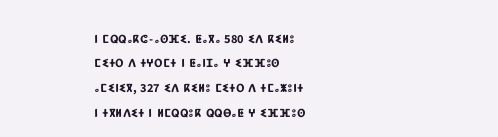ⵏ ⵎⵕⵕⴰⴽⵛ-ⴰⵙⴼⵉ. ⵟⴰⴳⴰ 580 ⵉⴷ ⴽⵉⵍⵓ ⵎⵉⵜⵔ ⴷ ⵜⵖⵔⵎⵜ ⵏ ⵟⴰⵏⵊⴰ ⵖ ⵉⴼⴼⵓⵙ ⴰⵎⵉⵏⵉⴳ, 327 ⵉⴷ ⴽⵉⵍⵓ ⵎⵉⵜⵔ ⴷ ⵜⵎⴰⵥⵓⵏⵜ ⵏ ⵜⴳⵍⴷⵉⵜ ⵏ ⵍⵎⵕⵕⵓⴽ ⵕⵕⴱⴰⵟ ⵖ ⵉⴼⴼⵓⵙ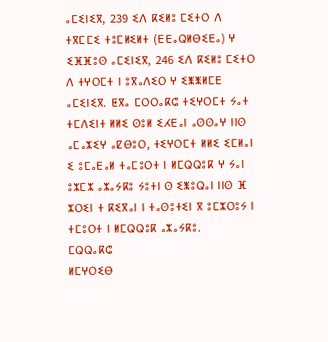ⴰⵎⵉⵏⵉⴳ, 239 ⵉⴷ ⴽⵉⵍⵓ ⵎⵉⵜⵔ ⴷ ⵜⴳⵎⵎⵉ ⵜⵓⵎⵍⵉⵍⵜ (ⴹⴹⴰⵕⵍⴱⵉⴹⴰ) ⵖ ⵉⴼⴼⵓⵙ ⴰⵎⵉⵏⵉⴳ, 246 ⵉⴷ ⴽⵉⵍⵓ ⵎⵉⵜⵔ ⴷ ⵜⵖⵔⵎⵜ ⵏ ⵓⴳⴰⴷⵉⵔ ⵖ ⵉⵥⵥⵍⵎⴹ ⴰⵎⵉⵏⵉⴳ. ⵟⴳⴰ ⵎⵔⵔⴰⴽⵛ ⵜⵉⵖⵔⵎⵜ ⵢⴰⵜ ⵜⵎⴷⵉⵏⵜ ⵍⵍⵉ ⵙⵓⵍ ⵉⵃⴹⴰⵏ ⴰⵙⵙⴰⵖ ⵏⵏⵙ ⴰⵎⴰⵣⵉⵖ ⴰⵇⴱⵓⵔ, ⵜⵉⵖⵔⵎⵜ ⵍⵍⵉ ⵉⵎⵍⴰⵏ ⵉ ⵓⵎⴰⴹⴰⵍ ⵜⴰⵎⵓⵔⵜ ⵏ ⵍⵎⵕⵕⵓⴽ ⵖ ⵢⴰⵏ ⵓⵣⵎⵣ ⴰⵣⴰⵢⴽⵓ ⵢⵓⵜⵏ ⵙ ⵉⵥⵓⵕⴰⵏ ⵏⵏⵙ ⴼ ⵣⵔⵉⵏ ⵜ ⴽⵉⴳⴰⵏ ⵏ ⵜⴰⵙⵓⵜⵉⵏ ⴳ ⵓⵎⵣⵔⵓⵢ ⵏ ⵜⵎⵓⵔⵜ ⵏ ⵍⵎⵕⵕⵓⴽ ⴰⵣⴰⵢⴽⵓ.
ⵎⵕⵕⴰⴽⵛ
ⵍⵎⵖⵔⵉⴱ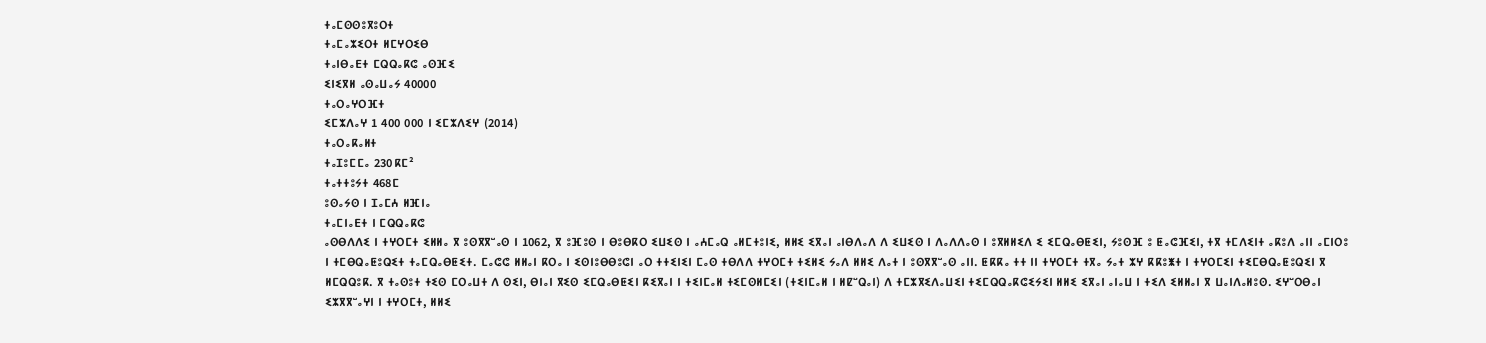ⵜⴰⵎⵙⵙⵓⴳⵓⵔⵜ
ⵜⴰⵎⴰⵣⵉⵔⵜ ⵍⵎⵖⵔⵉⴱ
ⵜⴰⵏⴱⴰⴹⵜ ⵎⵕⵕⴰⴽⵛ ⴰⵙⴼⵉ
ⵉⵏⵉⴳⵍ ⴰⵙⴰⵡⴰⵢ 40000
ⵜⴰⵔⴰⵖⵔⴼⵜ
ⵉⵎⵣⴷⴰⵖ 1 400 000 ⵏ ⵉⵎⵣⴷⵉⵖ (2014)
ⵜⴰⵔⴰⴽⴰⵍⵜ
ⵜⴰⵊⵓⵎⵎⴰ 230ⴽⵎ²
ⵜⴰⵜⵜⵓⵢⵜ 468ⵎ
ⵓⵙⴰⵢⵙ ⵏ ⵊⴰⵎⵄ ⵍⴼⵏⴰ
ⵜⴰⵎⵏⴰⴹⵜ ⵏ ⵎⵕⵕⴰⴽⵛ
ⴰⵙⴱⴷⴷⵉ ⵏ ⵜⵖⵔⵎⵜ ⵉⵍⵍⴰ ⴳ ⵓⵙⴳⴳⵯⴰⵙ ⵏ 1062, ⴳ ⵓⴼⵓⵙ ⵏ ⴱⵓⴱⴽⵔ ⵉⵡⵉⵙ ⵏ ⴰⵄⵎⴰⵕ ⴰⵍⵎⵜⵓⵏⵉ, ⵍⵍⵉ ⵉⴳⴰⵏ ⴰⵏⴱⴷⴰⴷ ⴷ ⵉⵡⵉⵙ ⵏ ⴷⴰⴷⴷⴰⵙ ⵏ ⵓⴳⵍⵍⵉⴷ ⵉ ⵉⵎⵕⴰⴱⵟⵉⵏ, ⵢⵓⵙⴼ ⵓ ⵟⴰⵛⴼⵉⵏ, ⵜⴳ ⵜⵎⴷⵉⵏⵜ ⴰⴽⵓⴷ ⴰⵏⵏ ⴰⵎⵏⵔⵓ ⵏ ⵜⵎⴱⵕⴰⵟⵓⵕⵉⵜ ⵜⴰⵎⵕⴰⴱⵟⵉⵜ. ⵎⴰⵛⵛ ⵍⵍⴰⵏ ⴽⵔⴰ ⵏ ⵉⵙⵏⵓⴱⴱⵓⵛⵏ ⴰⵔ ⵜⵜⵉⵏⵉⵏ ⵎⴰⵙ ⵜⴱⴷⴷ ⵜⵖⵔⵎⵜ ⵜⵉⵍⵉ ⵢⴰⴷ ⵍⵍⵉ ⴷⴰⵜ ⵏ ⵓⵙⴳⴳⵯⴰⵙ ⴰⵏⵏ. ⵟⴽⴽⴰ ⵜⵜ ⵏⵏ ⵜⵖⵔⵎⵜ ⵜⴳⴰ ⵢⴰⵜ ⵣⵖ ⴽⴽⵓⵥⵜ ⵏ ⵜⵖⵔⵎⵉⵏ ⵜⵉⵎⴱⵕⴰⵟⵓⵕⵉⵏ ⴳ ⵍⵎⵕⵕⵓⴽ. ⴳ ⵜⴰⵙⵓⵜ ⵜⵉⵙ ⵎⵔⴰⵡⵜ ⴷ ⵙⵉⵏ, ⴱⵏⴰⵏ ⴳⵉⵙ ⵉⵎⵕⴰⴱⵟⵉⵏ ⴽⵉⴳⴰⵏ ⵏ ⵜⵉⵏⵎⴰⵍ ⵜⵉⵎⵙⵍⵎⵉⵏ (ⵜⵉⵏⵎⴰⵍ ⵏ ⵍⵇⵯⵕⴰⵏ) ⴷ ⵜⵎⵣⴳⵉⴷⴰⵡⵉⵏ ⵜⵉⵎⵕⵕⴰⴽⵛⵉⵢⵉⵏ ⵍⵍⵉ ⵉⴳⴰⵏ ⴰⵏⴰⵡ ⵏ ⵜⵉⴷ ⵉⵍⵍⴰⵏ ⴳ ⵡⴰⵏⴷⴰⵍⵓⵙ. ⵉⵖⵯⵔⴱⴰⵏ ⵉⵣⴳⴳⵯⴰⵖⵏ ⵏ ⵜⵖⵔⵎⵜ, ⵍⵍⵉ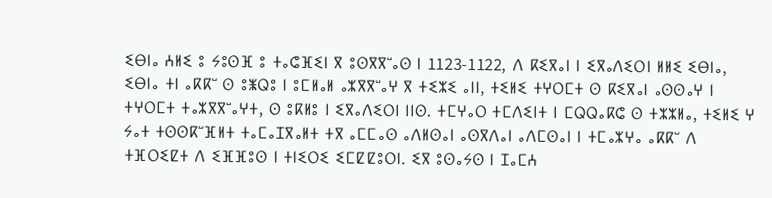ⵉⴱⵏⴰ ⵄⵍⵉ ⵓ ⵢⵓⵙⴼ ⵓ ⵜⴰⵛⴼⵉⵏ ⴳ ⵓⵙⴳⴳⵯⴰⵙ ⵏ 1123-1122, ⴷ ⴽⵉⴳⴰⵏ ⵏ ⵉⴳⴰⴷⵉⵔⵏ ⵍⵍⵉ ⵉⴱⵏⴰ, ⵉⴱⵏⴰ ⵜⵏ ⴰⴽⴽⵯ ⵙ ⵓⵥⵕⵓ ⵏ ⵓⵎⵍⴰⵍ ⴰⵣⴳⴳⵯⴰⵖ ⴳ ⵜⵉⵣⵉ ⴰⵏⵏ, ⵜⵉⵍⵉ ⵜⵖⵔⵎⵜ ⵙ ⴽⵉⴳⴰⵏ ⴰⵙⵙⴰⵖ ⵏ ⵜⵖⵔⵎⵜ ⵜⴰⵣⴳⴳⵯⴰⵖⵜ, ⵙ ⵓⴽⵍⵓ ⵏ ⵉⴳⴰⴷⵉⵔⵏ ⵏⵏⵙ. ⵜⵎⵖⴰⵔ ⵜⵎⴷⵉⵏⵜ ⵏ ⵎⵕⵕⴰⴽⵛ ⵙ ⵜⵣⵣⵍⴰ, ⵜⵉⵍⵉ ⵖ ⵢⴰⵜ ⵜⵙⵙⴽⵯⴼⵍⵜ ⵜⴰⵎⴰⵊⴳⴰⵍⵜ ⵜⴳ ⴰⵎⵎⴰⵙ ⴰⴷⵍⵙⴰⵏ ⴰⵙⴳⴷⴰⵏ ⴰⴷⵎⵙⴰⵏ ⵏ ⵜⵎⴰⵣⵖⴰ ⴰⴽⴽⵯ ⴷ ⵜⴼⵔⵉⵇⵜ ⴷ ⵉⴼⴼⵓⵙ ⵏ ⵜⵏⵉⵔⵉ ⵉⵎⵇⵇⵓⵔⵏ. ⵉⴳ ⵓⵙⴰⵢⵙ ⵏ ⵊⴰⵎⵄ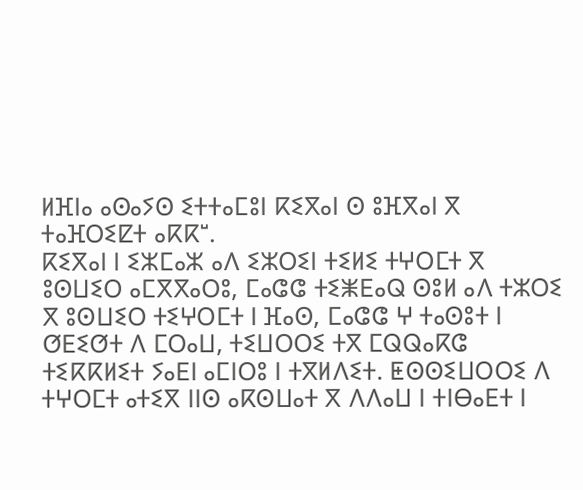ⵍⴼⵏⴰ ⴰⵙⴰⵢⵙ ⵉⵜⵜⴰⵎⵓⵏ ⴽⵉⴳⴰⵏ ⵙ ⵓⴼⴳⴰⵏ ⴳ ⵜⴰⴼⵔⵉⵇⵜ ⴰⴽⴽⵯ.
ⴽⵉⴳⴰⵏ ⵏ ⵉⵣⵎⴰⵣ ⴰⴷ ⵉⵣⵔⵉⵏ ⵜⵉⵍⵉ ⵜⵖⵔⵎⵜ ⴳ ⵓⵙⵡⵉⵔ ⴰⵎⴳⴳⴰⵔⵓ, ⵎⴰⵛⵛ ⵜⵉⵥⴹⴰⵕ ⵙⵓⵍ ⴰⴷ ⵜⵣⵔⵉ ⴳ ⵓⵙⵡⵉⵔ ⵜⵉⵖⵔⵎⵜ ⵏ ⴼⴰⵙ, ⵎⴰⵛⵛ ⵖ ⵜⴰⵙⵓⵜ ⵏ ⵚⴹⵉⵚⵜ ⴷ ⵎⵔⴰⵡ, ⵜⵉⵡⵔⵔⵉ ⵜⴳ ⵎⵕⵕⴰⴽⵛ ⵜⵉⴽⴽⵍⵉⵜ ⵢⴰⴹⵏ ⴰⵎⵏⵔⵓ ⵏ ⵜⴳⵍⴷⵉⵜ. ⵟⵙⵙⵉⵡⵔⵔⵉ ⴷ ⵜⵖⵔⵎⵜ ⴰⵜⵉⴳ ⵏⵏⵙ ⴰⴽⵙⵡⴰⵜ ⴳ ⴷⴷⴰⵡ ⵏ ⵜⵏⴱⴰⴹⵜ ⵏ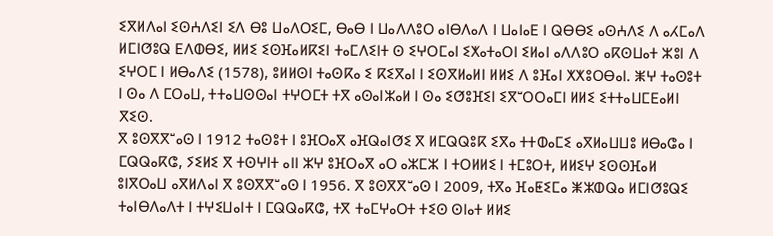ⵉⴳⵍⴷⴰⵏ ⵉⵙⵄⴷⵉⵏ ⵉⴷ ⴱⵓ ⵡⴰⴷⵔⵉⵎ, ⴱⴰⴱ ⵏ ⵡⴰⴷⴷⵓⵔ ⴰⵏⴱⴷⴰⴷ ⵏ ⵡⴰⵏⴰⴹ ⵏ ⵕⴱⴱⵉ ⴰⵙⵄⴷⵉ ⴷ ⴰⵃⵎⴰⴷ ⵍⵎⵏⵚⵓⵕ ⴹⴷⵀⴱⵉ, ⵍⵍⵉ ⵉⵙⴼⴰⵍⴽⵉⵏ ⵜⴰⵎⴷⵉⵏⵜ ⵙ ⵉⵖⵔⵎⴰⵏ ⵉⵅⴰⵜⴰⵔⵏ ⵉⵍⴰⵏ ⴰⴷⴷⵓⵔ ⴰⴽⵙⵡⴰⵜ ⵣⵓⵏ ⴷ ⵉⵖⵔⵎ ⵏ ⵍⴱⴰⴷⵉ (1578), ⵓⵍⵍⵙⵏ ⵜⴰⵙⴽⴰ ⵉ ⴽⵉⴳⴰⵏ ⵏ ⵉⵙⴳⵍⴰⵍⵏ ⵍⵍⵉ ⴷ ⵓⴼⴰⵏ ⵅⵅⵓⵔⴱⴰⵏ. ⵥⵖ ⵜⴰⵙⵓⵜ ⵏ ⵙⴰ ⴷ ⵎⵔⴰⵡ, ⵜⵜⴰⵡⵙⵙⴰⵏ ⵜⵖⵔⵎⵜ ⵜⴳ ⴰⵙⴰⵏⵣⴰⵍ ⵏ ⵙⴰ ⵉⵚⵓⴼⵉⵏ ⵉⴳⵯⵔⵔⴰⵎⵏ ⵍⵍⵉ ⵉⵜⵜⴰⵡⵎⴹⴰⵍⵏ ⴳⵉⵙ.
ⴳ ⵓⵙⴳⴳⵯⴰⵙ ⵏ 1912 ⵜⴰⵙⵓⵜ ⵏ ⵓⴼⵔⴰⴳ ⴰⴼⵕⴰⵏⵚⵉ ⴳ ⵍⵎⵕⵕⵓⴽ ⵉⴳⴰ ⵜⵜⵀⴰⵎⵉ ⴰⴳⵍⴰⵡⵡⵓ ⵍⴱⴰⵛⴰ ⵏ ⵎⵕⵕⴰⴽⵛ, ⵢⵉⵍⵉ ⴳ ⵜⵙⵖⵏⵜ ⴰⵏⵏ ⵣⵖ ⵓⴼⵔⴰⴳ ⴰⵔ ⴰⵣⵎⵣ ⵏ ⵜⵔⵍⵍⵉ ⵏ ⵜⵎⵓⵔⵜ, ⵍⵍⵉⵖ ⵉⵙⵙⴼⴰⵍ ⵓⵏⴳⵔⴰⵡ ⴰⴳⵍⴷⴰⵏ ⴳ ⵓⵙⴳⴳⵯⴰⵙ ⵏ 1956. ⴳ ⵓⵙⴳⴳⵯⴰⵙ ⵏ 2009, ⵜⴳⴰ ⴼⴰⵟⵉⵎⴰ ⵥⵣⵀⵕⴰ ⵍⵎⵏⵚⵓⵕⵉ ⵜⴰⵏⴱⴷⴰⴷⵜ ⵏ ⵜⵖⵉⵡⴰⵏⵜ ⵏ ⵎⵕⵕⴰⴽⵛ, ⵜⴳ ⵜⴰⵎⵖⴰⵔⵜ ⵜⵉⵙ ⵙⵏⴰⵜ ⵍⵍⵉ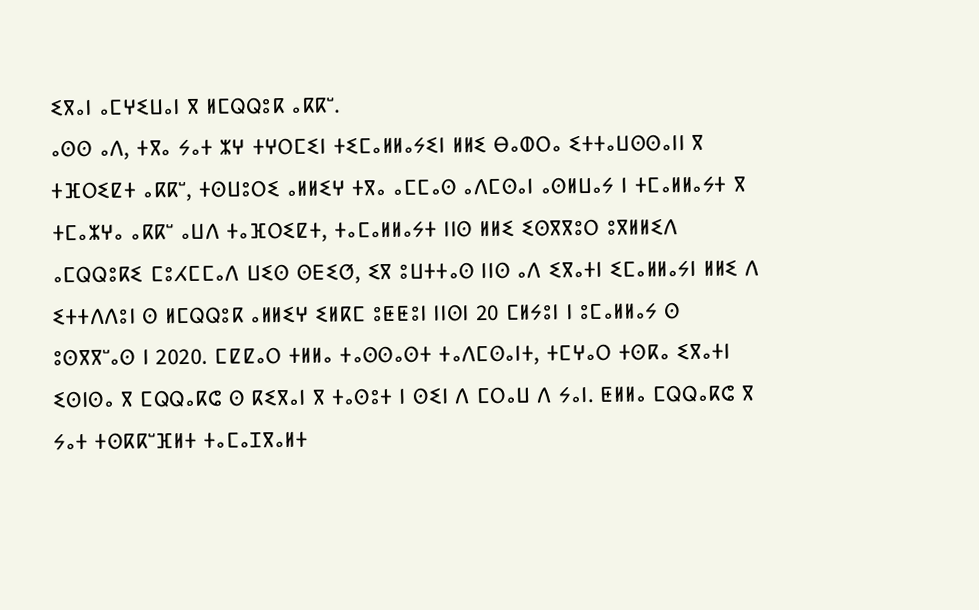ⵉⴳⴰⵏ ⴰⵎⵖⵉⵡⴰⵏ ⴳ ⵍⵎⵕⵕⵓⴽ ⴰⴽⴽⵯ.
ⴰⵙⵙ ⴰⴷ, ⵜⴳⴰ ⵢⴰⵜ ⵣⵖ ⵜⵖⵔⵎⵉⵏ ⵜⵉⵎⴰⵍⵍⴰⵢⵉⵏ ⵍⵍⵉ ⴱⴰⵀⵔⴰ ⵉⵜⵜⴰⵡⵙⵙⴰⵏⵏ ⴳ ⵜⴼⵔⵉⵇⵜ ⴰⴽⴽⵯ, ⵜⵙⵡⵓⵔⵉ ⴰⵍⵍⵉⵖ ⵜⴳⴰ ⴰⵎⵎⴰⵙ ⴰⴷⵎⵙⴰⵏ ⴰⵙⵍⵡⴰⵢ ⵏ ⵜⵎⴰⵍⵍⴰⵢⵜ ⴳ ⵜⵎⴰⵣⵖⴰ ⴰⴽⴽⵯ ⴰⵡⴷ ⵜⴰⴼⵔⵉⵇⵜ, ⵜⴰⵎⴰⵍⵍⴰⵢⵜ ⵏⵏⵙ ⵍⵍⵉ ⵉⵙⴳⴳⵓⵔ ⵓⴳⵍⵍⵉⴷ ⴰⵎⵕⵕⵓⴽⵉ ⵎⵓⵃⵎⵎⴰⴷ ⵡⵉⵙ ⵙⴹⵉⵚ, ⵉⴳ ⵓⵡⵜⵜⴰⵙ ⵏⵏⵙ ⴰⴷ ⵉⴳⴰⵜⵏ ⵉⵎⴰⵍⵍⴰⵢⵏ ⵍⵍⵉ ⴷ ⵉⵜⵜⴷⴷⵓⵏ ⵙ ⵍⵎⵕⵕⵓⴽ ⴰⵍⵍⵉⵖ ⵉⵍⴽⵎ ⵓⵟⵟⵓⵏ ⵏⵏⵙⵏ 20 ⵎⵍⵢⵓⵏ ⵏ ⵓⵎⴰⵍⵍⴰⵢ ⵙ ⵓⵙⴳⴳⵯⴰⵙ ⵏ 2020. ⵎⵇⵇⴰⵔ ⵜⵍⵍⴰ ⵜⴰⵙⵙⴰⵙⵜ ⵜⴰⴷⵎⵙⴰⵏⵜ, ⵜⵎⵖⴰⵔ ⵜⵙⴽⴰ ⵉⴳⴰⵜⵏ ⵉⵙⵏⵙⴰ ⴳ ⵎⵕⵕⴰⴽⵛ ⵙ ⴽⵉⴳⴰⵏ ⴳ ⵜⴰⵙⵓⵜ ⵏ ⵙⵉⵏ ⴷ ⵎⵔⴰⵡ ⴷ ⵢⴰⵏ. ⵟⵍⵍⴰ ⵎⵕⵕⴰⴽⵛ ⴳ ⵢⴰⵜ ⵜⵙⴽⴽⵯⴼⵍⵜ ⵜⴰⵎⴰⵊⴳⴰⵍⵜ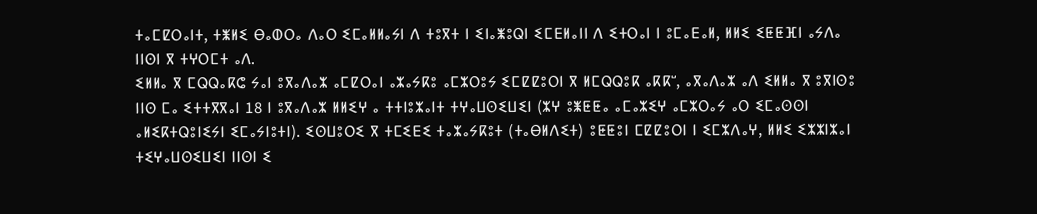ⵜⴰⵎⵇⵔⴰⵏⵜ, ⵜⵥⵍⵉ ⴱⴰⵀⵔⴰ ⴷⴰⵔ ⵉⵎⴰⵍⵍⴰⵢⵏ ⴷ ⵜⵓⴳⵜ ⵏ ⵉⵏⴰⵥⵓⵕⵏ ⵉⵎⴹⵍⴰⵏⵏ ⴷ ⵉⵜⵔⴰⵏ ⵏ ⵓⵎⴰⴹⴰⵍ, ⵍⵍⵉ ⵉⵟⵟⴼⵏ ⴰⵢⴷⴰ ⵏⵏⵙⵏ ⴳ ⵜⵖⵔⵎⵜ ⴰⴷ.
ⵉⵍⵍⴰ ⴳ ⵎⵕⵕⴰⴽⵛ ⵢⴰⵏ ⵓⴳⴰⴷⴰⵣ ⴰⵎⵇⵔⴰⵏ ⴰⵣⴰⵢⴽⵓ ⴰⵎⵣⵔⵓⵢ ⵉⵎⵇⵇⵓⵔⵏ ⴳ ⵍⵎⵕⵕⵓⴽ ⴰⴽⴽⵯ, ⴰⴳⴰⴷⴰⵣ ⴰⴷ ⵉⵍⵍⴰ ⴳ ⵓⴳⵏⵙⵓ ⵏⵏⵙ ⵎⴰ ⵉⵜⵜⴳⴳⴰⵏ 18 ⵏ ⵓⴳⴰⴷⴰⵣ ⵍⵍⵉⵖ ⴰ ⵜⵜⵏⵓⵣⴰⵏⵜ ⵜⵖⴰⵡⵙⵉⵡⵉⵏ (ⵣⵖ ⵓⵥⵟⵟⴰ ⴰⵎⴰⵣⵉⵖ ⴰⵎⵣⵔⴰⵢ ⴰⵔ ⵉⵎⴰⵙⵙⵏ ⴰⵍⵉⴽⵜⵕⵓⵏⵉⵢⵏ ⵉⵎⴰⵢⵏⵓⵜⵏ). ⵉⵙⵡⵓⵔⵉ ⴳ ⵜⵎⵉⴹⵉ ⵜⴰⵣⴰⵢⴽⵓⵜ (ⵜⴰⴱⵍⴷⵉⵜ) ⵓⵟⵟⵓⵏ ⵎⵇⵇⵓⵔⵏ ⵏ ⵉⵎⵣⴷⴰⵖ, ⵍⵍⵉ ⵉⵣⵣⵏⵣⴰⵏ ⵜⵉⵖⴰⵡⵙⵉⵡⵉⵏ ⵏⵏⵙⵏ ⵉ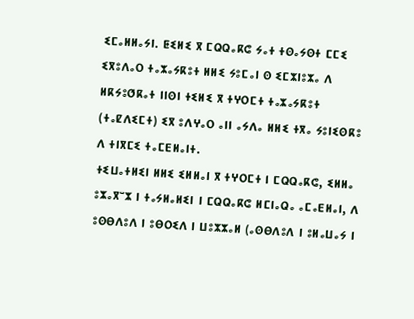ⵉⵎⴰⵍⵍⴰⵢⵏ. ⵟⵉⵍⵉ ⴳ ⵎⵕⵕⴰⴽⵛ ⵢⴰⵜ ⵜⵙⴰⵢⵙⵜ ⵎⵎⵉ ⵉⴳⵓⴷⴰⵔ ⵜⴰⵣⴰⵢⴽⵓⵜ ⵍⵍⵉ ⵢⵓⵎⴰⵏ ⵙ ⵉⵎⵣⵏⵓⵣⴰ ⴷ ⵍⴽⵢⵓⵚⴽⴰⵜ ⵏⵏⵙⵏ ⵜⵉⵍⵉ ⴳ ⵜⵖⵔⵎⵜ ⵜⴰⵣⴰⵢⴽⵓⵜ (ⵜⴰⵇⴷⵉⵎⵜ) ⵉⴳ ⵓⴷⵖⴰⵔ ⴰⵏⵏ ⴰⵢⴷⴰ ⵍⵍⵉ ⵜⴳⴰ ⵢⵓⵏⵉⵙⴽⵓ ⴷ ⵜⵏⴳⵎⵉ ⵜⴰⵎⴹⵍⴰⵏⵜ.
ⵜⵉⵡⴰⵜⵍⵉⵏ ⵍⵍⵉ ⵉⵍⵍⴰⵏ ⴳ ⵜⵖⵔⵎⵜ ⵏ ⵎⵕⵕⴰⴽⵛ, ⵉⵍⵍⴰ ⵓⵣⴰⴳⵯⵣ ⵏ ⵜⴰⵢⵍⴰⵍⵉⵏ ⵏ ⵎⵕⵕⴰⴽⵛ ⵍⵎⵏⴰⵕⴰ ⴰⵎⴰⴹⵍⴰⵏ, ⴷ ⵓⵙⴱⴷⵓⴷ ⵏ ⵓⴱⵔⵉⴷ ⵏ ⵡⵓⵣⵣⴰⵍ (ⴰⵙⴱⴷⵓⴷ ⵏ ⵓⵍⴰⵡⴰⵢ ⵏ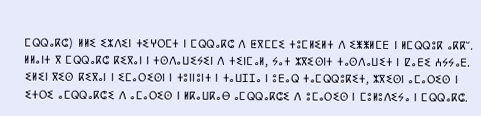ⵎⵕⵕⴰⴽⵛ) ⵍⵍⵉ ⵉⵣⴷⵉⵏ ⵜⵉⵖⵔⵎⵜ ⵏ ⵎⵕⵕⴰⴽⵛ ⴷ ⵟⴳⵎⵎⵉ ⵜⵓⵎⵍⵉⵍⵜ ⴷ ⵉⵥⵥⵍⵎⴹ ⵏ ⵍⵎⵕⵕⵓⴽ ⴰⴽⴽⵯ. ⵍⵍⴰⵏⵜ ⴳ ⵎⵕⵕⴰⴽⵛ ⴽⵉⴳⴰⵏ ⵏ ⵜⵙⴷⴰⵡⵉⵢⵉⵏ ⴷ ⵜⵉⵏⵎⴰⵍ, ⵢⴰⵜ ⵣⴳⵉⵙⵏⵜ ⵜⴰⵙⴷⴰⵡⵉⵜ ⵏ ⵇⴰⴹⵉ ⵄⵢⵢⴰⴹ. ⵉⵍⵉⵏ ⴳⵉⵙ ⴽⵉⴳⴰⵏ ⵏ ⵉⵎⴰⵔⵉⵙⵏ ⵏ ⵜⵓⵏⵏⵓⵏⵜ ⵏ ⵜⴰⵡⵊⵊⴰ ⵏ ⵓⴹⴰⵕ ⵜⴰⵎⵕⵕⵓⴽⵉⵜ, ⵣⴳⵉⵙⵏ ⴰⵎⴰⵔⵉⵙ ⵏ ⵉⵜⵔⵉ ⴰⵎⵕⵕⴰⴽⵛⵉ ⴷ ⴰⵎⴰⵔⵉⵙ ⵏ ⵍⴽⴰⵡⴽⴰⴱ ⴰⵎⵕⵕⴰⴽⵛⵉ ⴷ ⵓⵎⴰⵔⵉⵙ ⵏ ⵎⵓⵍⵓⴷⵉⵢⴰ ⵏ ⵎⵕⵕⴰⴽⵛ.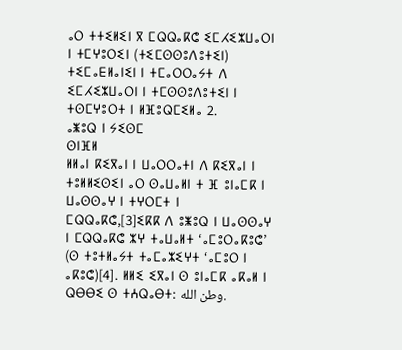ⴰⵔ ⵜⵜⵉⵍⵉⵏ ⴳ ⵎⵕⵕⴰⴽⵛ ⵉⵎⵃⵉⵣⵡⴰⵔⵏ ⵏ ⵜⵎⵖⵓⵔⵉⵏ (ⵜⵉⵎⵙⵙⵓⴷⵓⵜⵉⵏ) ⵜⵉⵎⴰⴹⵍⴰⵏⵉⵏ ⵏ ⵜⵎⴰⵔⵔⴰⵢⵜ ⴷ ⵉⵎⵃⵉⵣⵡⴰⵔⵏ ⵏ ⵜⵎⵙⵙⵓⴷⵓⵜⵉⵏ ⵏ ⵜⵙⵎⵖⵓⵔⵜ ⵏ ⵍⴼⵓⵕⵎⵉⵍⴰ 2.
ⴰⵥⵓⵕ ⵏ ⵢⵉⵙⵎ
ⵙⵏⴼⵍ
ⵍⵍⴰⵏ ⴽⵉⴳⴰⵏ ⵏ ⵡⴰⵔⵔⴰⵜⵏ ⴷ ⴽⵉⴳⴰⵏ ⵏ ⵜⵓⵍⵍⵉⵙⵉⵏ ⴰⵔ ⵙⴰⵡⴰⵍⵏ ⵜ ⴼ ⵓⵏⴰⵎⴽ ⵏ ⵡⴰⵙⵙⴰⵖ ⵏ ⵜⵖⵔⵎⵜ ⵏ ⵎⵕⵕⴰⴽⵛ,[3]ⵉⴽⴽ ⴷ ⵓⵥⵓⵕ ⵏ ⵡⴰⵙⵙⴰⵖ ⵏ ⵎⵕⵕⴰⴽⵛ ⵣⵖ ⵜⴰⵡⴰⵍⵜ ‘ⴰⵎⵓⵔⴰⴽⵓⵛ’ (ⵙ ⵜⵓⵜⵍⴰⵢⵜ ⵜⴰⵎⴰⵣⵉⵖⵜ ‘ⴰⵎⵓⵔ ⵏ ⴰⴽⵓⵛ)[4]. ⵍⵍⵉ ⵉⴳⴰⵏ ⵙ ⵓⵏⴰⵎⴽ ⴰⴽⴰⵍ ⵏ ⵕⴱⴱⵉ ⵙ ⵜⵄⵕⴰⴱⵜ: وطن الله.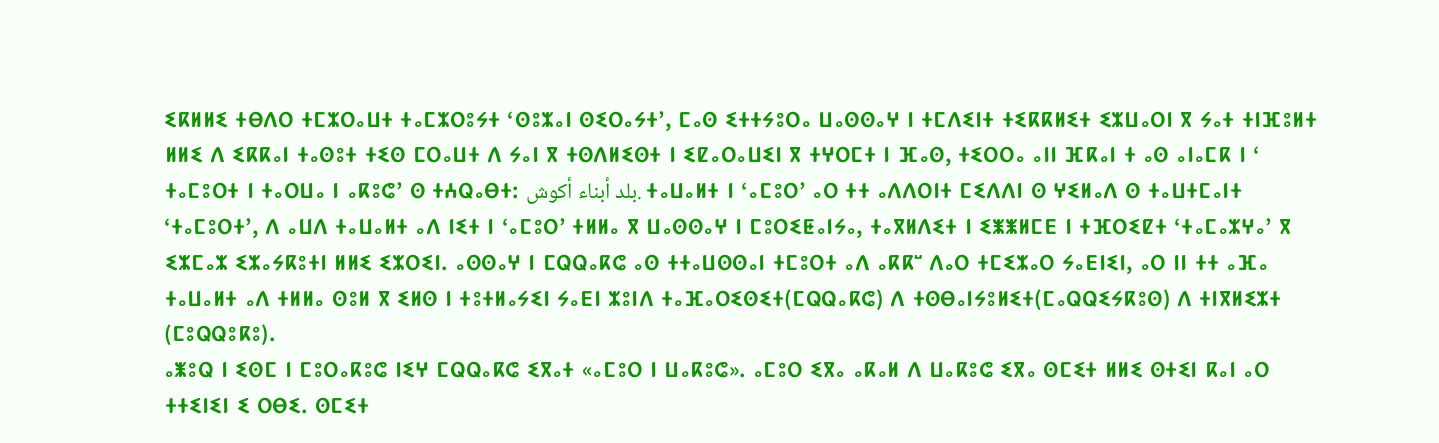ⵉⴽⵍⵍⵉ ⵜⴱⴷⵔ ⵜⵎⵣⵔⴰⵡⵜ ⵜⴰⵎⵣⵔⵓⵢⵜ ‘ⵙⵓⵣⴰⵏ ⵙⵉⵔⴰⵢⵜ’, ⵎⴰⵙ ⵉⵜⵜⵢⵓⵔⴰ ⵡⴰⵙⵙⴰⵖ ⵏ ⵜⵎⴷⵉⵏⵜ ⵜⵉⴽⴽⵍⵉⵜ ⵉⵣⵡⴰⵔⵏ ⴳ ⵢⴰⵜ ⵜⵏⴼⵓⵍⵜ ⵍⵍⵉ ⴷ ⵉⴽⴽⴰⵏ ⵜⴰⵙⵓⵜ ⵜⵉⵙ ⵎⵔⴰⵡⵜ ⴷ ⵢⴰⵏ ⴳ ⵜⵙⴷⵍⵉⵙⵜ ⵏ ⵉⵇⴰⵔⴰⵡⵉⵏ ⴳ ⵜⵖⵔⵎⵜ ⵏ ⴼⴰⵙ, ⵜⵉⵔⵔⴰ ⴰⵏⵏ ⴼⴽⴰⵏ ⵜ ⴰⵙ ⴰⵏⴰⵎⴽ ⵏ ‘ ⵜⴰⵎⵓⵔⵜ ⵏ ⵜⴰⵔⵡⴰ ⵏ ⴰⴽⵓⵛ’ ⵙ ⵜⵄⵕⴰⴱⵜ: بلد أبناء أكوش. ⵜⴰⵡⴰⵍⵜ ⵏ ‘ⴰⵎⵓⵔ’ ⴰⵔ ⵜⵜ ⴰⴷⴷⵔⵏⵜ ⵎⵉⴷⴷⵏ ⵙ ⵖⵉⵍⴰⴷ ⵙ ⵜⴰⵡⵜⵎⴰⵏⵜ ‘ⵜⴰⵎⵓⵔⵜ’, ⴷ ⴰⵡⴷ ⵜⴰⵡⴰⵍⵜ ⴰⴷ ⵏⵉⵜ ⵏ ‘ⴰⵎⵓⵔ’ ⵜⵍⵍⴰ ⴳ ⵡⴰⵙⵙⴰⵖ ⵏ ⵎⵓⵔⵉⵟⴰⵏⵢⴰ, ⵜⴰⴳⵍⴷⵉⵜ ⵏ ⵉⵥⵥⵍⵎⴹ ⵏ ⵜⴼⵔⵉⵇⵜ ‘ⵜⴰⵎⴰⵣⵖⴰ’ ⴳ ⵉⵣⵎⴰⵣ ⵉⵣⴰⵢⴽⵓⵜⵏ ⵍⵍⵉ ⵉⵣⵔⵉⵏ. ⴰⵙⵙⴰⵖ ⵏ ⵎⵕⵕⴰⴽⵛ ⴰⵙ ⵜⵜⴰⵡⵙⵙⴰⵏ ⵜⵎⵓⵔⵜ ⴰⴷ ⴰⴽⴽⵯ ⴷⴰⵔ ⵜⵎⵉⵣⴰⵔ ⵢⴰⴹⵏⵉⵏ, ⴰⵔ ⵏⵏ ⵜⵜ ⴰⴼⴰ ⵜⴰⵡⴰⵍⵜ ⴰⴷ ⵜⵍⵍⴰ ⵙⵓⵍ ⴳ ⵉⵍⵙ ⵏ ⵜⵓⵜⵍⴰⵢⵉⵏ ⵢⴰⴹⵏ ⵣⵓⵏⴷ ⵜⴰⴼⴰⵔⵉⵙⵉⵜ(ⵎⵕⵕⴰⴽⵛ) ⴷ ⵜⵙⴱⴰⵏⵢⵓⵍⵉⵜ(ⵎⴰⵕⵕⵉⵢⴽⵓⵙ) ⴷ ⵜⵏⴳⵍⵉⵣⵜ (ⵎⵓⵕⵕⵓⴽⵓ).
ⴰⵥⵓⵕ ⵏ ⵉⵙⵎ ⵏ ⵎⵓⵔⴰⴽⵓⵛ ⵏⵉⵖ ⵎⵕⵕⴰⴽⵛ ⵉⴳⴰⵜ «ⴰⵎⵓⵔ ⵏ ⵡⴰⴽⵓⵛ». ⴰⵎⵓⵔ ⵉⴳⴰ ⴰⴽⴰⵍ ⴷ ⵡⴰⴽⵓⵛ ⵉⴳⴰ ⵙⵎⵉⵜ ⵍⵍⵉ ⵙⵜⵉⵏ ⴽⴰⵏ ⴰⵔ ⵜⵜⵉⵏⵉⵏ ⵉ ⵔⴱⵉ. ⵙⵎⵉⵜ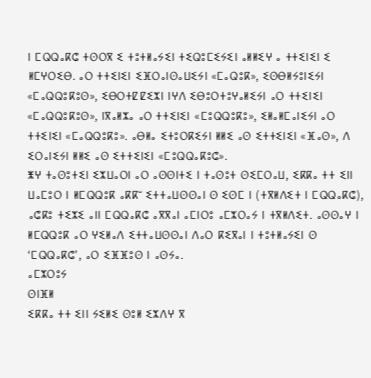ⵏ ⵎⵕⵕⴰⴽⵛ ⵜⵙⵔⴳ ⵉ ⵜⵓⵜⵍⴰⵢⵉⵏ ⵜⵉⵕⵓⵎⵉⵢⵉⵏ ⴰⵍⵍⵉⵖ ⴰ ⵜⵜⵉⵏⵉⵏ ⵉ ⵍⵎⵖⵔⵉⴱ. ⴰⵔ ⵜⵜⵉⵏⵉⵏ ⵉⴼⵔⴰⵏⵙⴰⵡⵉⵢⵏ «ⵎⴰⵕⵓⴽ», ⵉⵙⴱⵍⵢⵓⵏⵉⵢⵏ «ⵎⴰⵕⵕⵓⴽⵓⵙ», ⵉⴱⵔⵜⵇⵇⵉⵣⵏ ⵏⵖⴷ ⵉⴱⵓⵔⵜⵓⵖⴰⵍⵉⵢⵏ ⴰⵔ ⵜⵜⵉⵏⵉⵏ «ⵎⴰⵕⵕⵓⴽⵓⵙ», ⵏⴳⴰⵍⵣⴰ ⴰⵔ ⵜⵜⵉⵏⵉⵏ «ⵎⵓⵕⵕⵓⴽⵓ», ⵉⵍⴰⵍⵎⴰⵏⵉⵢⵏ ⴰⵔ ⵜⵜⵉⵏⵉⵏ «ⵎⴰⵕⵕⵓⴽⵓ». ⴰⴱⵍⴰ ⵉⵜⵓⵔⴽⵉⵢⵏ ⵍⵍⵉ ⴰⵙ ⵉⵜⵜⵉⵏⵉⵏ «ⴼⴰⵙ», ⴷ ⵉⵔⴰⵏⵉⵢⵏ ⵍⵍⵉ ⴰⵙ ⵉⵜⵜⵉⵏⵉⵏ «ⵎⵓⵕⵕⴰⴽⵓⵛ».
ⵥⵖ ⵜⴰⵙⵓⵜⵉⵏ ⵉⵣⵡⴰⵔⵏ ⴰⵔ ⴰⵙⵙⵏⵜⵉ ⵏ ⵜⴰⵙⵓⵜ ⵙⵉⵎⵔⴰⵡ, ⵉⴽⴽⴰ ⵜⵜ ⵉⵏⵏ ⵡⴰⵎⵓⵔ ⵏ ⵍⵎⵕⵕⵓⴽ ⴰⴽⴽⵯ ⵉⵜⵜⴰⵡⵙⵙⴰⵏ ⵙ ⵉⵙⵎ ⵏ (ⵜⴳⵍⴷⵉⵜ ⵏ ⵎⵕⵕⴰⴽⵛ), ⴰⵛⴽⵓ ⵜⵉⵣⵉ ⴰⵏⵏ ⵎⵕⵕⴰⴽⵛ ⴰⴳⴳⴰⵏ ⴰⵎⵏⵔⵓ ⴰⵎⵣⵔⴰⵢ ⵏ ⵜⴳⵍⴷⵉⵜ. ⴰⵙⵙⴰⵖ ⵏ ⵍⵎⵕⵕⵓⴽ ⴰⵔ ⵖⵉⵍⴰⴷ ⵉⵜⵜⴰⵡⵙⵙⴰⵏ ⴷⴰⵔ ⴽⵉⴳⴰⵏ ⵏ ⵜⵓⵜⵍⴰⵢⵉⵏ ⵙ ‘ⵎⵕⵕⴰⴽⵛ’, ⴰⵔ ⵉⴼⴼⵓⵙ ⵏ ⴰⵙⵢⴰ.
ⴰⵎⵣⵔⵓⵢ
ⵙⵏⴼⵍ
ⵉⴽⴽⴰ ⵜⵜ ⵉⵏⵏ ⵢⵉⵍⵉ ⵙⵓⵍ ⵉⵣⴷⵖ ⴳ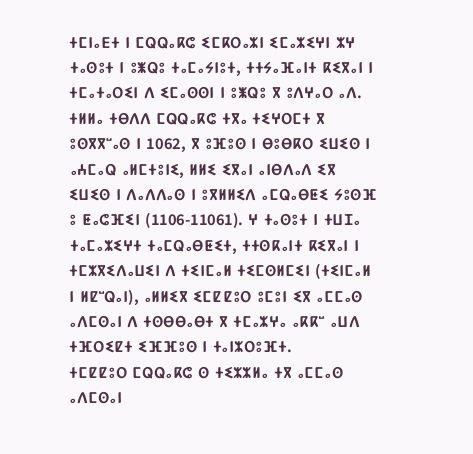ⵜⵎⵏⴰⴹⵜ ⵏ ⵎⵕⵕⴰⴽⵛ ⵉⵎⴽⵔⴰⵣⵏ ⵉⵎⴰⵣⵉⵖⵏ ⵣⵖ ⵜⴰⵙⵓⵜ ⵏ ⵓⵥⵕⵓ ⵜⴰⵎⴰⵢⵏⵓⵜ, ⵜⵜⵢⴰⴼⴰⵏⵜ ⴽⵉⴳⴰⵏ ⵏ ⵜⵎⴰⵜⴰⵔⵉⵏ ⴷ ⵉⵎⴰⵙⵙⵏ ⵏ ⵓⵥⵕⵓ ⴳ ⵓⴷⵖⴰⵔ ⴰⴷ. ⵜⵍⵍⴰ ⵜⴱⴷⴷ ⵎⵕⵕⴰⴽⵛ ⵜⴳⴰ ⵜⵉⵖⵔⵎⵜ ⴳ ⵓⵙⴳⴳⵯⴰⵙ ⵏ 1062, ⴳ ⵓⴼⵓⵙ ⵏ ⴱⵓⴱⴽⵔ ⵉⵡⵉⵙ ⵏ ⴰⵄⵎⴰⵕ ⴰⵍⵎⵜⵓⵏⵉ, ⵍⵍⵉ ⵉⴳⴰⵏ ⴰⵏⴱⴷⴰⴷ ⵉⴳ ⵉⵡⵉⵙ ⵏ ⴷⴰⴷⴷⴰⵙ ⵏ ⵓⴳⵍⵍⵉⴷ ⴰⵎⵕⴰⴱⵟⵉ ⵢⵓⵙⴼ ⵓ ⵟⴰⵛⴼⵉⵏ (1106-11061). ⵖ ⵜⴰⵙⵓⵜ ⵏ ⵜⵡⵊⴰ ⵜⴰⵎⴰⵣⵉⵖⵜ ⵜⴰⵎⵕⴰⴱⵟⵉⵜ, ⵜⵜⵙⴽⴰⵏⵜ ⴽⵉⴳⴰⵏ ⵏ ⵜⵎⵣⴳⵉⴷⴰⵡⵉⵏ ⴷ ⵜⵉⵏⵎⴰⵍ ⵜⵉⵎⵙⵍⵎⵉⵏ (ⵜⵉⵏⵎⴰⵍ ⵏ ⵍⵇⵯⵕⴰⵏ), ⴰⵍⵍⵉⴳ ⵉⵎⵇⵇⵓⵔ ⵓⵎⵓⵏ ⵉⴳ ⴰⵎⵎⴰⵙ ⴰⴷⵎⵙⴰⵏ ⴷ ⵜⵙⴱⴱⴰⴱⵜ ⴳ ⵜⵎⴰⵣⵖⴰ ⴰⴽⴽⵯ ⴰⵡⴷ ⵜⴼⵔⵉⵇⵜ ⵉⴼⴼⵓⵙ ⵏ ⵜⴰⵏⵣⵔⵓⴼⵜ.
ⵜⵎⵇⵇⵓⵔ ⵎⵕⵕⴰⴽⵛ ⵙ ⵜⵉⵣⵣⵍⴰ ⵜⴳ ⴰⵎⵎⴰⵙ ⴰⴷⵎⵙⴰⵏ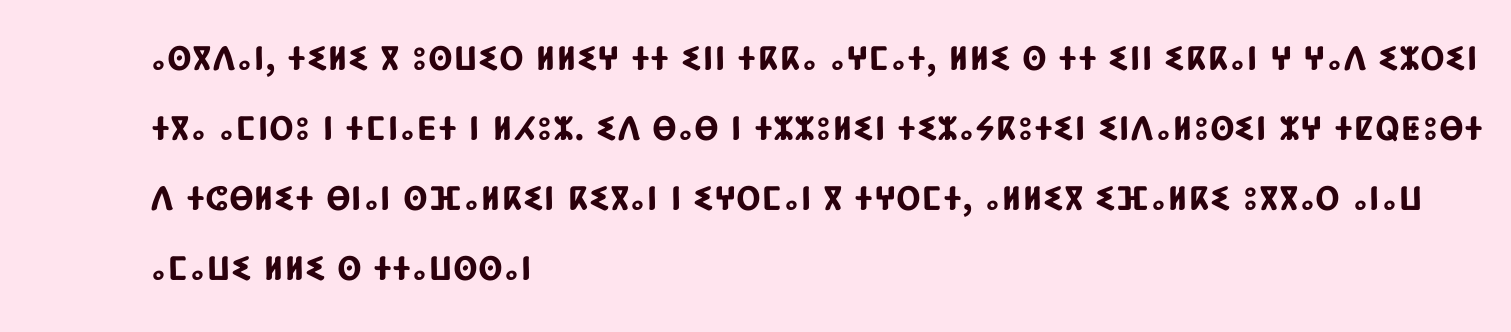ⴰⵙⴳⴷⴰⵏ, ⵜⵉⵍⵉ ⴳ ⵓⵙⵡⵉⵔ ⵍⵍⵉⵖ ⵜⵜ ⵉⵏⵏ ⵜⴽⴽⴰ ⴰⵖⵎⴰⵜ, ⵍⵍⵉ ⵙ ⵜⵜ ⵉⵏⵏ ⵉⴽⴽⴰⵏ ⵖ ⵖⴰⴷ ⵉⵣⵔⵉⵏ ⵜⴳⴰ ⴰⵎⵏⵔⵓ ⵏ ⵜⵎⵏⴰⴹⵜ ⵏ ⵍⵃⵓⵣ. ⵉⴷ ⴱⴰⴱ ⵏ ⵜⵣⵣⵓⵍⵉⵏ ⵜⵉⵣⴰⵢⴽⵓⵜⵉⵏ ⵉⵏⴷⴰⵍⵓⵙⵉⵏ ⵣⵖ ⵜⵇⵕⵟⵓⴱⵜ ⴷ ⵜⵛⴱⵍⵉⵜ ⴱⵏⴰⵏ ⵙⴼⴰⵍⴽⵉⵏ ⴽⵉⴳⴰⵏ ⵏ ⵉⵖⵔⵎⴰⵏ ⴳ ⵜⵖⵔⵎⵜ, ⴰⵍⵍⵉⴳ ⵉⴼⴰⵍⴽⵉ ⵓⴳⴳⴰⵔ ⴰⵏⴰⵡ ⴰⵎⴰⵡⵉ ⵍⵍⵉ ⵙ ⵜⵜⴰⵡⵙⵙⴰⵏ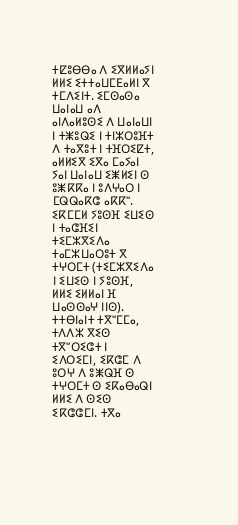ⵜⵇⵓⴱⴱⴰ ⴷ ⵉⴳⵍⵍⴰⵢⵏ ⵍⵍⵉ ⵉⵜⵜⴰⵡⵎⴹⴰⵍⵏ ⴳ ⵜⵎⴷⵉⵏⵜ. ⵉⵎⵙⴰⵙⴰ ⵡⴰⵏⴰⵡ ⴰⴷ ⴰⵏⴷⴰⵍⵓⵙⵉ ⴷ ⵡⴰⵏⴰⵡⵏ ⵏ ⵜⵥⵓⵕⵉ ⵏ ⵜⵏⵣⵔⵓⴼⵜ ⴷ ⵜⴰⴳⵓⵜ ⵏ ⵜⴼⵔⵉⵇⵜ, ⴰⵍⵍⵉⴳ ⵉⴳⴰ ⵎⴰⵢⴰⵏ ⵢⴰⵏ ⵡⴰⵏⴰⵡ ⵉⵥⵍⵉⵏ ⵙ ⵓⵥⴽⴽⴰ ⵏ ⵓⴷⵖⴰⵔ ⵏ ⵎⵕⵕⴰⴽⵛ ⴰⴽⴽⵯ. ⵉⴽⵎⵎⵍ ⵢⵓⵙⴼ ⵉⵡⵉⵙ ⵏ ⵜⴰⵛⴼⵉⵏ ⵜⵉⵎⵣⴳⵉⴷⴰ ⵜⴰⵎⵣⵡⴰⵔⵓⵜ ⴳ ⵜⵖⵔⵎⵜ (ⵜⵉⵎⵣⴳⵉⴷⴰ ⵏ ⵉⵡⵉⵙ ⵏ ⵢⵓⵙⴼ, ⵍⵍⵉ ⵉⵍⵍⴰⵏ ⴼ ⵡⴰⵙⵙⴰⵖ ⵏⵏⵙ). ⵜⵜⴱⵏⴰⵏⵜ ⵜⴳⵯⵎⵎⴰ, ⵜⴷⴷⵣ ⴳⵉⵙ ⵜⴳⵯⵔⵉⵛⵜ ⵏ ⵉⴷⵔⵉⵎⵏ, ⵉⴽⵛⵎ ⴷ ⵓⵔⵖ ⴷ ⵓⵥⵕⴼ ⵙ ⵜⵖⵔⵎⵜ ⵙ ⵉⴽⴰⴱⴰⵕⵏ ⵍⵍⵉ ⴷ ⵙⵉⵙ ⵉⴽⵛⵛⵎⵏ. ⵜⴳⴰ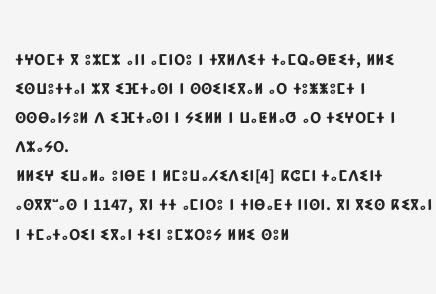ⵜⵖⵔⵎⵜ ⴳ ⵓⵣⵎⵣ ⴰⵏⵏ ⴰⵎⵏⵔⵓ ⵏ ⵜⴳⵍⴷⵉⵜ ⵜⴰⵎⵕⴰⴱⵟⵉⵜ, ⵍⵍⵉ ⵉⵙⵡⵓⵜⵜⴰⵏ ⵣⴳ ⵉⴼⵜⴰⵙⵏ ⵏ ⵙⵙⵉⵏⵉⴳⴰⵍ ⴰⵔ ⵜⵓⵥⵥⵓⵎⵜ ⵏ ⵙⵙⴱⴰⵏⵢⵓⵍ ⴷ ⵉⴼⵜⴰⵙⵏ ⵏ ⵢⵉⵍⵍ ⵏ ⵡⴰⵟⵍⴰⵚ ⴰⵔ ⵜⵉⵖⵔⵎⵜ ⵏ ⴷⵣⴰⵢⵔ.
ⵍⵍⵉⵖ ⵉⵡⴰⵍⴰ ⵓⵏⴱⴹ ⵏ ⵍⵎⵓⵡⴰⵃⵉⴷⵉⵏ[4] ⴽⵛⵎⵏ ⵜⴰⵎⴷⵉⵏⵜ ⴰⵙⴳⴳⵯⴰⵙ ⵏ 1147, ⴳⵏ ⵜⵜ ⴰⵎⵏⵔⵓ ⵏ ⵜⵏⴱⴰⴹⵜ ⵏⵏⵙⵏ. ⴳⵏ ⴳⵉⵙ ⴽⵉⴳⴰⵏ ⵏ ⵜⵎⴰⵜⴰⵔⵉⵏ ⵉⴳⴰⵏ ⵜⵉⵏ ⵓⵎⵣⵔⵓⵢ ⵍⵍⵉ ⵙⵓⵍ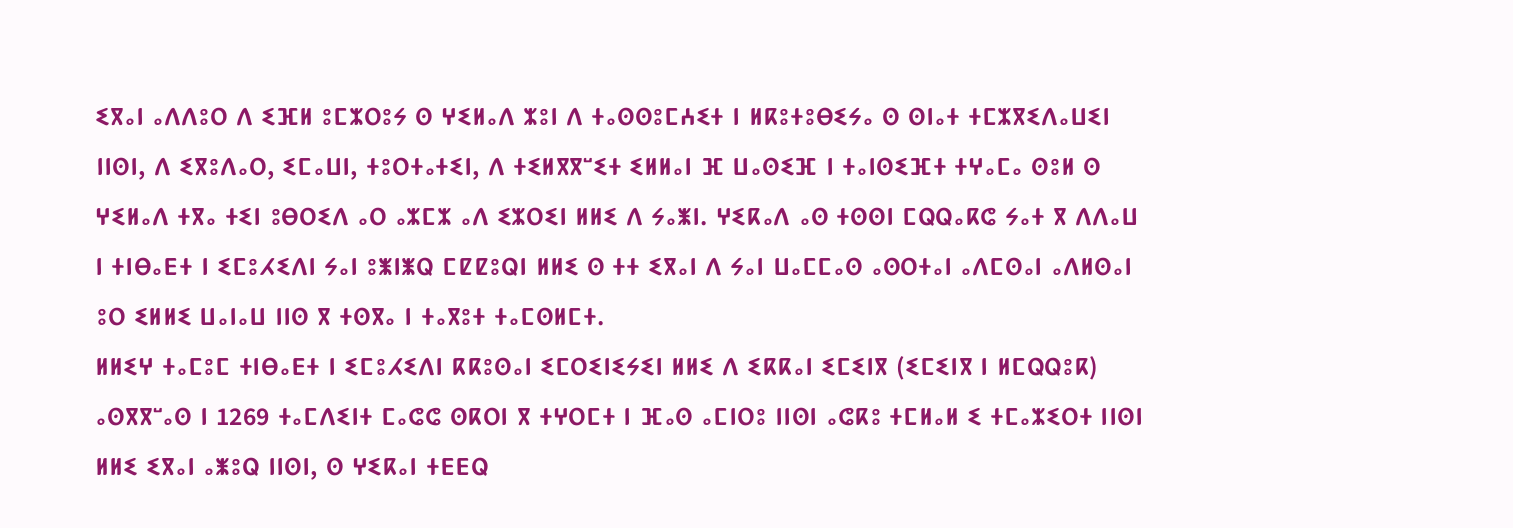ⵉⴳⴰⵏ ⴰⴷⴷⵓⵔ ⴷ ⵉⴼⵍ ⵓⵎⵣⵔⵓⵢ ⵙ ⵖⵉⵍⴰⴷ ⵣⵓⵏ ⴷ ⵜⴰⵙⵙⵓⵎⵄⵉⵜ ⵏ ⵍⴽⵓⵜⵓⴱⵉⵢⴰ ⵙ ⵙⵏⴰⵜ ⵜⵎⵣⴳⵉⴷⴰⵡⵉⵏ ⵏⵏⵙⵏ, ⴷ ⵉⴳⵓⴷⴰⵔ, ⵉⵎⴰⵡⵏ, ⵜⵓⵔⵜⴰⵜⵉⵏ, ⴷ ⵜⵉⵍⴳⴳⵯⵉⵜ ⵉⵍⵍⴰⵏ ⴼ ⵡⴰⵙⵉⴼ ⵏ ⵜⴰⵏⵙⵉⴼⵜ ⵜⵖⴰⵎⴰ ⵙⵓⵍ ⵙ ⵖⵉⵍⴰⴷ ⵜⴳⴰ ⵜⵉⵏ ⵓⴱⵔⵉⴷ ⴰⵔ ⴰⵣⵎⵣ ⴰⴷ ⵉⵣⵔⵉⵏ ⵍⵍⵉ ⴷ ⵢⴰⵥⵏ. ⵖⵉⴽⴰⴷ ⴰⵙ ⵜⵙⵙⵏ ⵎⵕⵕⴰⴽⵛ ⵢⴰⵜ ⴳ ⴷⴷⴰⵡ ⵏ ⵜⵏⴱⴰⴹⵜ ⵏ ⵉⵎⵓⵃⵉⴷⵏ ⵢⴰⵏ ⵓⵥⵏⵥⵕ ⵎⵇⵇⵓⵕⵏ ⵍⵍⵉ ⵙ ⵜⵜ ⵉⴳⴰⵏ ⴷ ⵢⴰⵏ ⵡⴰⵎⵎⴰⵙ ⴰⵙⵔⵜⴰⵏ ⴰⴷⵎⵙⴰⵏ ⴰⴷⵍⵙⴰⵏ ⵓⵔ ⵉⵍⵍⵉ ⵡⴰⵏⴰⵡ ⵏⵏⵙ ⴳ ⵜⵙⴳⴰ ⵏ ⵜⴰⴳⵓⵜ ⵜⴰⵎⵙⵍⵎⵜ.
ⵍⵍⵉⵖ ⵜⴰⵎⵓⵎ ⵜⵏⴱⴰⴹⵜ ⵏ ⵉⵎⵓⵃⵉⴷⵏ ⴽⴽⵓⵙⴰⵏ ⵉⵎⵔⵉⵏⵉⵢⵉⵏ ⵍⵍⵉ ⴷ ⵉⴽⴽⴰⵏ ⵉⵎⵉⵏⴳ (ⵉⵎⵉⵏⴳ ⵏ ⵍⵎⵕⵕⵓⴽ) ⴰⵙⴳⴳⵯⴰⵙ ⵏ 1269 ⵜⴰⵎⴷⵉⵏⵜ ⵎⴰⵛⵛ ⵙⴽⵔⵏ ⴳ ⵜⵖⵔⵎⵜ ⵏ ⴼⴰⵙ ⴰⵎⵏⵔⵓ ⵏⵏⵙⵏ ⴰⵛⴽⵓ ⵜⵎⵍⴰⵍ ⵉ ⵜⵎⴰⵣⵉⵔⵜ ⵏⵏⵙⵏ ⵍⵍⵉ ⵉⴳⴰⵏ ⴰⵥⵓⵕ ⵏⵏⵙⵏ, ⵙ ⵖⵉⴽⴰⵏ ⵜⴹⴹⵕ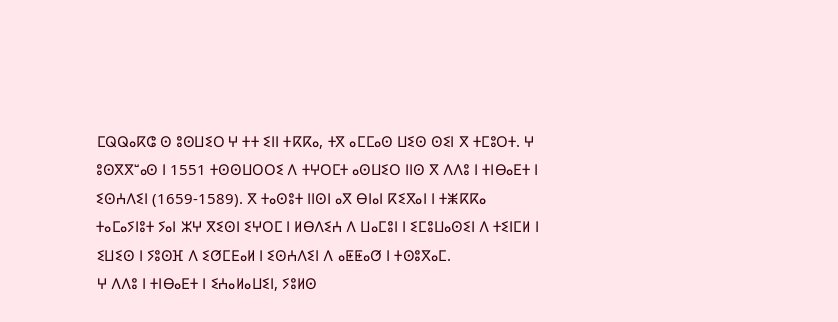ⵎⵕⵕⴰⴽⵛ ⵙ ⵓⵙⵡⵉⵔ ⵖ ⵜⵜ ⵉⵏⵏ ⵜⴽⴽⴰ, ⵜⴳ ⴰⵎⵎⴰⵙ ⵡⵉⵙ ⵙⵉⵏ ⴳ ⵜⵎⵓⵔⵜ. ⵖ ⵓⵙⴳⴳⵯⴰⵙ ⵏ 1551 ⵜⵙⵙⵡⵔⵔⵉ ⴷ ⵜⵖⵔⵎⵜ ⴰⵙⵡⵉⵔ ⵏⵏⵙ ⴳ ⴷⴷⵓ ⵏ ⵜⵏⴱⴰⴹⵜ ⵏ ⵉⵙⵄⴷⵉⵏ (1659-1589). ⴳ ⵜⴰⵙⵓⵜ ⵏⵏⵙⵏ ⴰⴳ ⴱⵏⴰⵏ ⴽⵉⴳⴰⵏ ⵏ ⵜⵥⴽⴽⴰ ⵜⴰⵎⴰⵢⵏⵓⵜ ⵢⴰⵏ ⵣⵖ ⴳⵉⵙⵏ ⵉⵖⵔⵎ ⵏ ⵍⴱⴷⵉⵄ ⴷ ⵡⴰⵎⵓⵏ ⵏ ⵉⵎⵓⵡⴰⵙⵉⵏ ⴷ ⵜⵉⵏⵎⵍ ⵏ ⵉⵡⵉⵙ ⵏ ⵢⵓⵙⴼ ⴷ ⵉⵚⵎⴹⴰⵍ ⵏ ⵉⵙⵄⴷⵉⵏ ⴷ ⴰⵟⵟⴰⵚ ⵏ ⵜⵙⵓⴳⴰⵎ.
ⵖ ⴷⴷⵓ ⵏ ⵜⵏⴱⴰⴹⵜ ⵏ ⵉⵄⴰⵍⴰⵡⵉⵏ, ⵢⵓⵍⵙ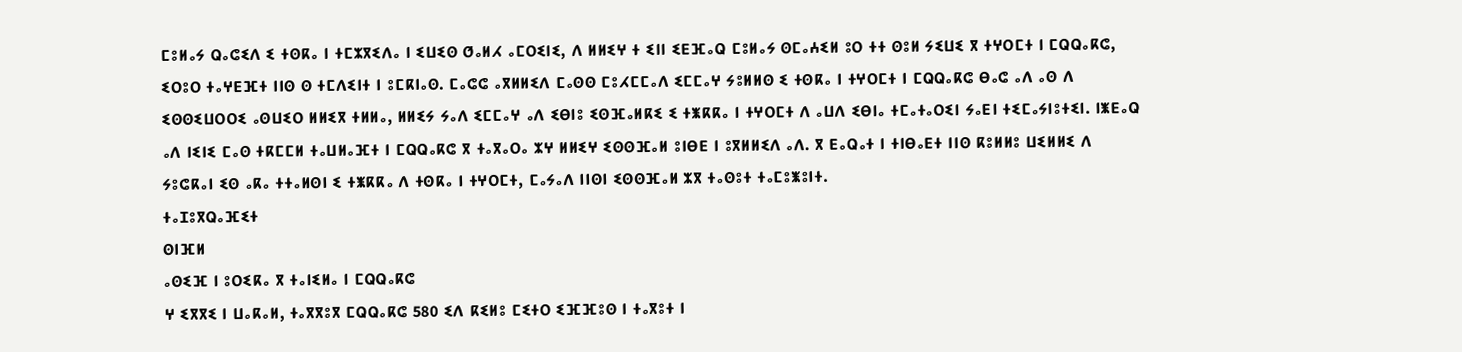ⵎⵓⵍⴰⵢ ⵕⴰⵛⵉⴷ ⵉ ⵜⵙⴽⴰ ⵏ ⵜⵎⵣⴳⵉⴷⴰ ⵏ ⵉⵡⵉⵙ ⵚⴰⵍⵃ ⴰⵎⵔⵉⵏⵉ, ⴷ ⵍⵍⵉⵖ ⵜ ⵉⵏⵏ ⵉⴹⴼⴰⵕ ⵎⵓⵍⴰⵢ ⵙⵎⴰⵄⵉⵍ ⵓⵔ ⵜⵜ ⵙⵓⵍ ⵢⵉⵡⵉ ⴳ ⵜⵖⵔⵎⵜ ⵏ ⵎⵕⵕⴰⴽⵛ, ⵉⵔⵓⵔ ⵜⴰⵖⴹⴼⵜ ⵏⵏⵙ ⵙ ⵜⵎⴷⵉⵏⵜ ⵏ ⵓⵎⴽⵏⴰⵙ. ⵎⴰⵛⵛ ⴰⴳⵍⵍⵉⴷ ⵎⴰⵙⵙ ⵎⵓⵃⵎⵎⴰⴷ ⵉⵎⵎⴰⵖ ⵢⵓⵍⵍⵙ ⵉ ⵜⵙⴽⴰ ⵏ ⵜⵖⵔⵎⵜ ⵏ ⵎⵕⵕⴰⴽⵛ ⴱⴰⵛ ⴰⴷ ⴰⵙ ⴷ ⵉⵙⵙⵉⵡⵔⵔⵉ ⴰⵙⵡⵉⵔ ⵍⵍⵉⴳ ⵜⵍⵍⴰ, ⵍⵍⵉⵢ ⵢⴰⴷ ⵉⵎⵎⴰⵖ ⴰⴷ ⵉⴱⵏⵓ ⵉⵙⴼⴰⵍⴽⵉ ⵉ ⵜⵥⴽⴽⴰ ⵏ ⵜⵖⵔⵎⵜ ⴷ ⴰⵡⴷ ⵉⴱⵏⴰ ⵜⵎⴰⵜⴰⵔⵉⵏ ⵢⴰⴹⵏ ⵜⵉⵎⴰⵢⵏⵓⵜⵉⵏ. ⵏⵥⴹⴰⵕ ⴰⴷ ⵏⵉⵏⵉ ⵎⴰⵙ ⵜⴽⵎⵎⵍ ⵜⴰⵡⵍⴰⴼⵜ ⵏ ⵎⵕⵕⴰⴽⵛ ⴳ ⵜⴰⴳⴰⵔⴰ ⵣⵖ ⵍⵍⵉⵖ ⵉⵙⵙⴼⴰⵍ ⵓⵏⴱⴹ ⵏ ⵓⴳⵍⵍⵉⴷ ⴰⴷ. ⴳ ⴹⴰⵕⴰⵜ ⵏ ⵜⵏⴱⴰⴹⵜ ⵏⵏⵙ ⴽⵓⵍⵍⵓ ⵡⵉⵍⵍⵉ ⴷ ⵢⵓⵛⴽⴰⵏ ⵉⵙ ⴰⴽⴰ ⵜⵜⴰⵍⵙⵏ ⵉ ⵜⵥⴽⴽⴰ ⴷ ⵜⵙⴽⴰ ⵏ ⵜⵖⵔⵎⵜ, ⵎⴰⵢⴰⴷ ⵏⵏⵙⵏ ⵉⵙⵙⴼⴰⵍ ⵣⴳ ⵜⴰⵙⵓⵜ ⵜⴰⵎⵓⵥⵓⵏⵜ.
ⵜⴰⵊⵓⴳⵕⴰⴼⵉⵜ
ⵙⵏⴼⵍ
ⴰⵙⵉⴼ ⵏ ⵓⵔⵉⴽⴰ ⴳ ⵜⴰⵏⵉⵍⴰ ⵏ ⵎⵕⵕⴰⴽⵛ
ⵖ ⵉⴳⴳⵉ ⵏ ⵡⴰⴽⴰⵍ, ⵜⴰⴳⴳⵓⴳ ⵎⵕⵕⴰⴽⵛ 580 ⵉⴷ ⴽⵉⵍⵓ ⵎⵉⵜⵔ ⵉⴼⴼⵓⵙ ⵏ ⵜⴰⴳⵓⵜ ⵏ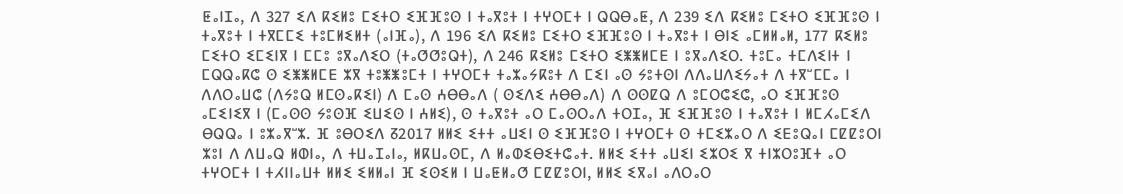ⵟⴰⵏⵊⴰ, ⴷ 327 ⵉⴷ ⴽⵉⵍⵓ ⵎⵉⵜⵔ ⵉⴼⴼⵓⵙ ⵏ ⵜⴰⴳⵓⵜ ⵏ ⵜⵖⵔⵎⵜ ⵏ ⵕⵕⴱⴰⵟ, ⴷ 239 ⵉⴷ ⴽⵉⵍⵓ ⵎⵉⵜⵔ ⵉⴼⴼⵓⵙ ⵏ ⵜⴰⴳⵓⵜ ⵏ ⵜⴳⵎⵎⵉ ⵜⵓⵎⵍⵉⵍⵜ (ⴰⵏⴼⴰ), ⴷ 196 ⵉⴷ ⴽⵉⵍⵓ ⵎⵉⵜⵔ ⵉⴼⴼⵓⵙ ⵏ ⵜⴰⴳⵓⵜ ⵏ ⴱⵏⵉ ⴰⵎⵍⵍⴰⵍ, 177 ⴽⵉⵍⵓ ⵎⵉⵜⵔ ⵉⵎⵉⵏⴳ ⵏ ⵎⵎⵓ ⵓⴳⴰⴷⵉⵔ (ⵜⴰⵚⵚⵓⵕⵜ), ⴷ 246 ⴽⵉⵍⵓ ⵎⵉⵜⵔ ⵉⵥⵥⵍⵎⴹ ⵏ ⵓⴳⴰⴷⵉⵔ. ⵜⵓⵎⴰ ⵜⵎⴷⵉⵏⵜ ⵏ ⵎⵕⵕⴰⴽⵛ ⵙ ⵉⵥⵥⵍⵎⴹ ⵣⴳ ⵜⵓⵥⵥⵓⵎⵜ ⵏ ⵜⵖⵔⵎⵜ ⵜⴰⵣⴰⵢⴽⵓⵜ ⴷ ⵎⵉⵏ ⴰⵙ ⵢⵓⵜⵙⵏ ⴷⴷⴰⵡⴷⵉⵢⴰⵜ ⴷ ⵜⴳⵯⵎⵎⴰ ⵏ ⴷⴷⵔⴰⵡⵛ (ⴷⵢⵓⵕ ⵍⵎⵙⴰⴽⵉⵏ) ⴷ ⵎⴰⵙ ⵄⴱⴱⴰⴷ ( ⵙⵉⴷⵉ ⵄⴱⴱⴰⴷ) ⴷ ⵙⵙⵇⵕ ⴷ ⵓⵎⵔⵛⵉⵛ, ⴰⵔ ⵉⴼⴼⵓⵙ ⴰⵎⵉⵏⵉⴳ ⵏ (ⵎⴰⵙⵙ ⵢⵓⵙⴼ ⵉⵡⵉⵙ ⵏ ⵄⵍⵉ), ⵙ ⵜⴰⴳⵓⵜ ⴰⵔ ⵎⴰⵙⵔⴰⴷ ⵜⵔⵊⴰ, ⴼ ⵉⴼⴼⵓⵙ ⵏ ⵜⴰⴳⵓⵜ ⵏ ⵍⵎⵃⴰⵎⵉⴷ ⴱⵕⵕⴰ ⵏ ⵓⵣⴰⴳⵯⵣ. ⴼ ⵓⴱⵔⵉⴷ ⵒ2017 ⵍⵍⵉ ⵉⵜⵜ ⴰⵡⵉⵏ ⵙ ⵉⴼⴼⵓⵙ ⵏ ⵜⵖⵔⵎⵜ ⵙ ⵜⵎⵉⵣⴰⵔ ⴷ ⵉⴹⵓⵕⴰⵏ ⵎⵇⵇⵓⵔⵏ ⵣⵓⵏ ⴷ ⴷⵡⴰⵕ ⵍⵀⵏⴰ, ⴷ ⵜⵡⴰⵊⴰⵏⴰ, ⵍⴽⵡⴰⵙⵎ, ⴷ ⵍⴰⵀⵉⴱⵉⵜⵛⴰⵜ. ⵍⵍⵉ ⵉⵜⵜ ⴰⵡⵉⵏ ⵉⵣⵔⵉ ⴳ ⵜⵏⵣⵔⵓⴼⵜ ⴰⵔ ⵜⵖⵔⵎⵜ ⵏ ⵜⵃⵏⵏⴰⵡⵜ ⵍⵍⵉ ⵉⵍⵍⴰⵏ ⴼ ⵉⵙⵉⵍ ⵏ ⵡⴰⵟⵍⴰⵚ ⵎⵇⵇⵓⵔⵏ, ⵍⵍⵉ ⵉⴳⴰⵏ ⴰⴷⵔⴰⵔ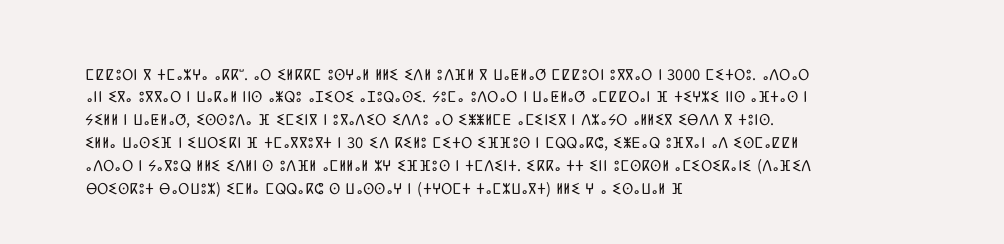ⵎⵇⵇⵓⵔⵏ ⴳ ⵜⵎⴰⵣⵖⴰ ⴰⴽⴽⵯ. ⴰⵔ ⵉⵍⴽⴽⵎ ⵓⵙⵖⴰⵍ ⵍⵍⵉ ⵉⴷⵍ ⵓⴷⴼⵍ ⴳ ⵡⴰⵟⵍⴰⵚ ⵎⵇⵇⵓⵔⵏ ⵓⴳⴳⴰⵔ ⵏ 3000 ⵎⵉⵜⵔⵓ. ⴰⴷⵔⴰⵔ ⴰⵏⵏ ⵉⴳⴰ ⵓⴳⴳⴰⵔ ⵏ ⵡⴰⴽⴰⵍ ⵏⵏⵙ ⴰⵥⵕⵓ ⴰⵊⵉⵔⵉ ⴰⵊⵓⵕⴰⵙⵉ. ⵢⵓⵎⴰ ⵓⴷⵔⴰⵔ ⵏ ⵡⴰⵟⵍⴰⵚ ⴰⵎⵇⵇⵔⴰⵏ ⴼ ⵜⵉⵖⵣⵉ ⵏⵏⵙ ⴰⴼⵜⴰⵙ ⵏ ⵢⵉⵍⵍ ⵏ ⵡⴰⵟⵍⴰⵚ, ⵉⵙⵙⵓⴷⴰ ⴼ ⵉⵎⵉⵏⴳ ⵏ ⵓⴳⴰⴷⵉⵔ ⵉⴷⴷⵓ ⴰⵔ ⵉⵥⵥⵍⵎⴹ ⴰⵎⵉⵏⵉⴳ ⵏ ⴷⵣⴰⵢⵔ ⴰⵍⵍⵉⴳ ⵉⴱⴷⴷ ⴳ ⵜⵓⵏⵙ.
ⵉⵍⵍⴰ ⵡⴰⵙⵉⴼ ⵏ ⵉⵡⵔⵉⴽⵏ ⴼ ⵜⵎⴰⴳⴳⵓⴳⵜ ⵏ 30 ⵉⴷ ⴽⵉⵍⵓ ⵎⵉⵜⵔ ⵉⴼⴼⵓⵙ ⵏ ⵎⵕⵕⴰⴽⵛ, ⵉⵥⴹⴰⵕ ⵓⴼⴳⴰⵏ ⴰⴷ ⵉⵙⵎⴰⵇⵇⵍ ⴰⴷⵔⴰⵔ ⵏ ⵢⴰⴳⵓⵕ ⵍⵍⵉ ⵉⴷⵍⵏ ⵙ ⵓⴷⴼⵍ ⴰⵎⵍⵍⴰⵍ ⵣⵖ ⵉⴼⴼⵓⵙ ⵏ ⵜⵎⴷⵉⵏⵜ. ⵉⴽⴽⴰ ⵜⵜ ⵉⵏⵏ ⵓⵎⵙⴽⵙⵍ ⴰⵎⵉⵔⵉⴽⴰⵏⵉ (ⴷⴰⴼⵉⴷ ⴱⵔⵉⵙⴽⵓⵜ ⴱⴰⵔⵡⵓⵣ) ⵉⵎⵍⴰ ⵎⵕⵕⴰⴽⵛ ⵙ ⵡⴰⵙⵙⴰⵖ ⵏ (ⵜⵖⵔⵎⵜ ⵜⴰⵎⵣⵡⴰⴳⵜ) ⵍⵍⵉ ⵖ ⴰ ⵉⵙⴰⵡⴰⵍ ⴼ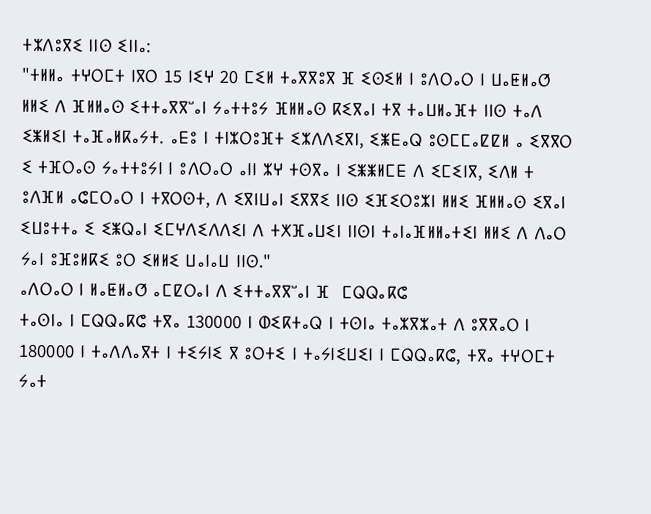ⵜⵣⴷⵓⴳⵉ ⵏⵏⵙ ⵉⵏⵏⴰ:
"ⵜⵍⵍⴰ ⵜⵖⵔⵎⵜ ⵏⴳⵔ 15 ⵏⵉⵖ 20 ⵎⵉⵍ ⵜⴰⴳⴳⵓⴳ ⴼ ⵉⵙⵉⵍ ⵏ ⵓⴷⵔⴰⵔ ⵏ ⵡⴰⵟⵍⴰⵚ ⵍⵍⵉ ⴷ ⴼⵍⵍⴰⵙ ⵉⵜⵜⴰⴳⴳⵯⴰⵏ ⵢⴰⵜⵜⵓⵢ ⴼⵍⵍⴰⵙ ⴽⵉⴳⴰⵏ ⵜⴳ ⵜⴰⵡⵍⴰⴼⵜ ⵏⵏⵙ ⵜⴰⴷ ⵉⵥⵍⵉⵏ ⵜⴰⴼⴰⵍⴽⴰⵢⵜ. ⴰⴹⵓ ⵏ ⵜⵏⵣⵔⵓⴼⵜ ⵉⵣⴷⴷⵉⴳⵏ, ⵉⵥⴹⴰⵕ ⵓⵙⵎⵎⴰⵇⵇⵍ ⴰ ⵉⴳⴳⵔ ⵉ ⵜⴼⵔⴰⵙ ⵢⴰⵜⵜⵓⵢⵏ ⵏ ⵓⴷⵔⴰⵔ ⴰⵏⵏ ⵣⵖ ⵜⵙⴳⴰ ⵏ ⵉⵥⵥⵍⵎⴹ ⴷ ⵉⵎⵉⵏⴳ, ⵉⴷⵍ ⵜ ⵓⴷⴼⵍ ⴰⵛⵎⵔⴰⵔ ⵏ ⵜⴳⵔⵙⵜ, ⴷ ⵉⴳⵏⵡⴰⵏ ⵉⴳⴳⵉ ⵏⵏⵙ ⵉⴼⵉⵔⵓⵣⵏ ⵍⵍⵉ ⴼⵍⵍⴰⵙ ⵉⴳⴰⵏ ⵉⵡⵓⵜⵜⴰ ⵉ ⵉⵥⵕⴰⵏ ⵉⵎⵖⴷⵉⴷⴷⵉⵏ ⴷ ⵜⵅⴼⴰⵡⵉⵏ ⵏⵏⵙⵏ ⵜⴰⵏⴰⴼⵍⵍⴰⵜⵉⵏ ⵍⵍⵉ ⴷ ⴷⴰⵔ ⵢⴰⵏ ⵓⴼⵓⵍⴽⵉ ⵓⵔ ⵉⵍⵍⵉ ⵡⴰⵏⴰⵡ ⵏⵏⵙ."
ⴰⴷⵔⴰⵔ ⵏ ⵍⴰⵟⵍⴰⵚ ⴰⵎⵇⵔⴰⵏ ⴷ ⵉⵜⵜⴰⴳⴳⵯⴰⵏ ⴼ  ⵎⵕⵕⴰⴽⵛ
ⵜⴰⵙⵏⴰ ⵏ ⵎⵕⵕⴰⴽⵛ ⵜⴳⴰ 130000 ⵏ ⵀⵉⴽⵜⴰⵕ ⵏ ⵜⵙⵏⴰ ⵜⴰⵣⴳⵣⴰⵜ ⴷ ⵓⴳⴳⴰⵔ ⵏ 180000 ⵏ ⵜⴰⴷⴷⴰⴳⵜ ⵏ ⵜⵉⵢⵏⵉ ⴳ ⵓⵔⵜⵉ ⵏ ⵜⴰⵢⵏⵉⵡⵉⵏ ⵏ ⵎⵕⵕⴰⴽⵛ, ⵜⴳⴰ ⵜⵖⵔⵎⵜ ⵢⴰⵜ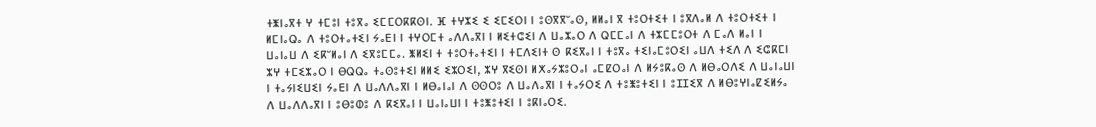ⵜⵥⵏⴰⴳⵜ ⵖ ⵜⵎⵓⵏ ⵜⵓⴳⴰ ⵉⵎⵎⵔⴽⴽⵙⵏ. ⴼ ⵜⵖⵣⵉ ⵉ ⵉⵎⵉⵔⵏ ⵏ ⵓⵙⴳⴳⵯⴰⵙ, ⵍⵍⴰⵏ ⴳ ⵜⵓⵔⵜⵉⵜ ⵏ ⵓⴳⴷⴰⵍ ⴷ ⵜⵓⵔⵜⵉⵜ ⵏ ⵍⵎⵏⴰⵕⴰ ⴷ ⵜⵓⵔⵜⴰⵜⵉⵏ ⵢⴰⴹⵏ ⵏ ⵜⵖⵔⵎⵜ ⴰⴷⴷⴰⴳⵏ ⵏ ⵍⵉⵜⵛⵉⵏ ⴷ ⵡⴰⵣⴰⵔ ⴷ ⵕⵎⵎⴰⵏ ⴷ ⵜⵣⵎⵎⵓⵔⵜ ⴷ ⵎⴰⴷ ⵍⴰⵏ ⵏ ⵡⴰⵏⴰⵡ ⴷ ⵉⴽⵯⵍⴰⵏ ⴷ ⵉⴳⵓⵎⵎⴰ. ⵥⵍⵉⵏ ⵜ ⵜⵓⵔⵜⴰⵜⵉⵏ ⵏ ⵜⵎⴷⵉⵏⵜ ⵙ ⴽⵉⴳⴰⵏ ⵏ ⵜⵓⴳⴰ ⵜⵉⵏⴰⵎⵓⵔⵉⵏ ⴰⵡⴷ ⵜⵉⴷ ⴷ ⵉⵛⴽⵎⵏ ⵣⵖ ⵜⵎⵉⵣⴰⵔ ⵏ ⴱⵕⵕⴰ ⵜⴰⵙⵓⵜⵉⵏ ⵍⵍⵉ ⵉⵣⵔⵉⵏ, ⵣⵖ ⴳⵉⵙⵏ ⵍⵅⴰⵢⵣⵓⵔⴰⵏ ⴰⵎⵇⵔⴰⵏ ⴷ ⵍⵢⵓⴽⴰⵙ ⴷ ⵍⴱⴰⵔⴷⵉ ⴷ ⵡⴰⵏⴰⵡⵏ ⵏ ⵜⴰⵢⵏⵉⵡⵉⵏ ⵢⴰⴹⵏ ⴷ ⵡⴰⴷⴷⴰⴳⵏ ⵏ ⵍⴱⴰⵏⴰⵏ ⴷ ⵙⵙⵔⵓ ⴷ ⵡⴰⴷⴰⴳⵏ ⵏ ⵜⴰⵢⵔⵉ ⴷ ⵜⵓⵥⵓⵜⵉⵏ ⵏ ⵓⵊⵊⵉⴳ ⴷ ⵍⴱⵓⵖⵏⴰⵇⵉⵍⵢⴰ ⴷ ⵡⴰⴷⴷⴰⴳⵏ ⵏ ⵓⴱⵓⵀⵓ ⴷ ⴽⵉⴳⴰⵏ ⵏ ⵡⴰⵏⴰⵡⵏ ⵏ ⵜⵓⵥⵓⵜⵉⵏ ⵏ ⵓⴽⵏⴰⵔⵉ.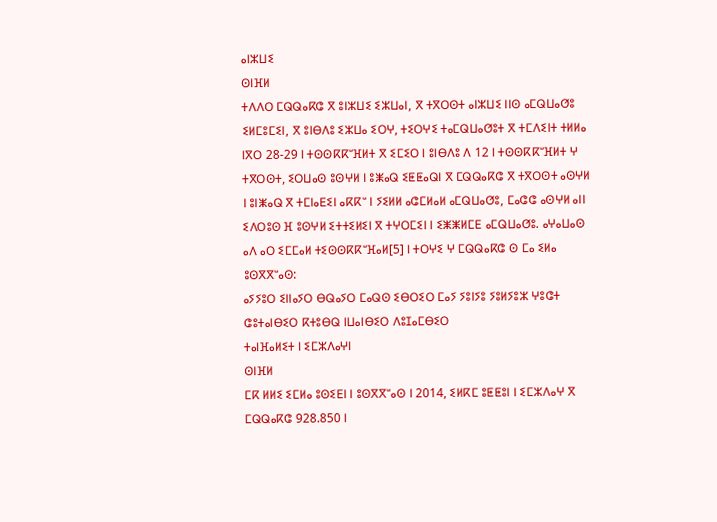ⴰⵏⵣⵡⵉ
ⵙⵏⴼⵍ
ⵜⴷⴷⵔ ⵎⵕⵕⴰⴽⵛ ⴳ ⵓⵏⵣⵡⵉ ⵉⵣⵡⴰⵏ, ⴳ ⵜⴳⵔⵙⵜ ⴰⵏⵣⵡⵉ ⵏⵏⵙ ⴰⵎⵕⵡⴰⵚⵓ ⵉⵍⵎⵓⵎⵉⵏ, ⴳ ⵓⵏⴱⴷⵓ ⵉⵣⵡⴰ ⵉⵔⵖ, ⵜⵉⵔⵖⵉ ⵜⴰⵎⵕⵡⴰⵚⵓⵜ ⴳ ⵜⵎⴷⵉⵏⵜ ⵜⵍⵍⴰ ⵏⴳⵔ 28-29 ⵏ ⵜⵙⵙⴽⴽⵯⴼⵍⵜ ⴳ ⵉⵎⵉⵔ ⵏ ⵓⵏⴱⴷⵓ ⴷ 12 ⵏ ⵜⵙⵙⴽⴽⵯⴼⵍⵜ ⵖ ⵜⴳⵔⵙⵜ, ⵉⵔⵡⴰⵙ ⵓⵙⵖⵍ ⵏ ⵓⵥⴰⵕ ⵉⵟⵟⴰⵕⵏ ⴳ ⵎⵕⵕⴰⴽⵛ ⴳ ⵜⴳⵔⵙⵜ ⴰⵙⵖⵍ ⵏ ⵓⵏⵥⴰⵕ ⴳ ⵜⵎⵏⴰⴹⵉⵏ ⴰⴽⴽⵯ ⵏ ⵢⵉⵍⵍ ⴰⵛⵎⵍⴰⵍ ⴰⵎⵕⵡⴰⵚⵓ, ⵎⴰⵛⵛ ⴰⵙⵖⵍ ⴰⵏⵏ ⵉⴷⵔⵓⵙ ⴼ ⵓⵙⵖⵍ ⵉⵜⵜⵉⵍⵉⵏ ⴳ ⵜⵖⵔⵎⵉⵏ ⵏ ⵉⵥⵥⵍⵎⴹ ⴰⵎⵕⵡⴰⵚⵓ. ⴰⵖⴰⵡⴰⵙ ⴰⴷ ⴰⵔ ⵉⵎⵎⴰⵍ ⵜⵉⵙⵙⴽⴽⵯⴼⴰⵍ[5] ⵏ ⵜⵔⵖⵉ ⵖ ⵎⵕⵕⴰⴽⵛ ⵙ ⵎⴰ ⵉⵍⴰ ⵓⵙⴳⴳⵯⴰⵙ:
ⴰⵢⵢⵓⵔ ⵉⵏⵏⴰⵢⵔ ⴱⵕⴰⵢⵔ ⵎⴰⵕⵙ ⵉⴱⵔⵉⵔ ⵎⴰⵢ ⵢⵓⵏⵢⵓ ⵢⵓⵍⵢⵓⵣ ⵖⵓⵛⵜ ⵛⵓⵜⴰⵏⴱⵉⵔ ⴽⵜⵓⴱⵕ ⵏⵡⴰⵏⴱⵉⵔ ⴷⵓⵊⴰⵎⴱⵉⵔ
ⵜⴰⵏⴼⴰⵍⵉⵜ ⵏ ⵉⵎⵣⴷⴰⵖⵏ
ⵙⵏⴼⵍ
ⵎⴽ ⵍⵍⵉ ⵉⵎⵍⴰ ⵓⵙⵉⴹⵏ ⵏ ⵓⵙⴳⴳⵯⴰⵙ ⵏ 2014, ⵉⵍⴽⵎ ⵓⵟⵟⵓⵏ ⵏ ⵉⵎⵣⴷⴰⵖ ⴳ ⵎⵕⵕⴰⴽⵛ 928.850 ⵏ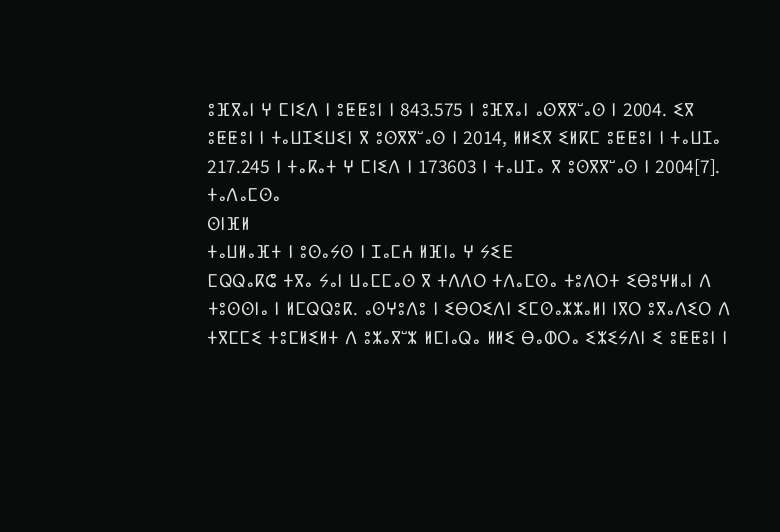ⵓⴼⴳⴰⵏ ⵖ ⵎⵏⵉⴷ ⵏ ⵓⵟⵟⵓⵏ ⵏ 843.575 ⵏ ⵓⴼⴳⴰⵏ ⴰⵙⴳⴳⵯⴰⵙ ⵏ 2004. ⵉⴳ ⵓⵟⵟⵓⵏ ⵏ ⵜⴰⵡⵊⵉⵡⵉⵏ ⴳ ⵓⵙⴳⴳⵯⴰⵙ ⵏ 2014, ⵍⵍⵉⴳ ⵉⵍⴽⵎ ⵓⵟⵟⵓⵏ ⵏ ⵜⴰⵡⵊⴰ 217.245 ⵏ ⵜⴰⴽⴰⵜ ⵖ ⵎⵏⵉⴷ ⵏ 173603 ⵏ ⵜⴰⵡⵊⴰ ⴳ ⵓⵙⴳⴳⵯⴰⵙ ⵏ 2004[7].
ⵜⴰⴷⴰⵎⵙⴰ
ⵙⵏⴼⵍ
ⵜⴰⵡⵍⴰⴼⵜ ⵏ ⵓⵙⴰⵢⵙ ⵏ ⵊⴰⵎⵄ ⵍⴼⵏⴰ ⵖ ⵢⵉⴹ
ⵎⵕⵕⴰⴽⵛ ⵜⴳⴰ ⵢⴰⵏ ⵡⴰⵎⵎⴰⵙ ⴳ ⵜⴷⴷⵔ ⵜⴷⴰⵎⵙⴰ ⵜⵓⴷⵔⵜ ⵉⴱⵓⵖⵍⴰⵏ ⴷ ⵜⵓⵙⵙⵏⴰ ⵏ ⵍⵎⵕⵕⵓⴽ. ⴰⵙⵖⵓⴷⵓ ⵏ ⵉⴱⵔⵉⴷⵏ ⵉⵎⵙⴰⵣⵣⴰⵍⵏ ⵏⴳⵔ ⵓⴳⴰⴷⵉⵔ ⴷ ⵜⴳⵎⵎⵉ ⵜⵓⵎⵍⵉⵍⵜ ⴷ ⵓⵣⴰⴳⵯⵣ ⵍⵎⵏⴰⵕⴰ ⵍⵍⵉ ⴱⴰⵀⵔⴰ ⵉⵣⵉⵢⴷⵏ ⵉ ⵓⵟⵟⵓⵏ ⵏ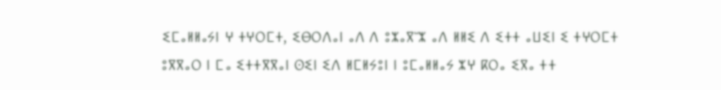ⵉⵎⴰⵍⵍⴰⵢⵏ ⵖ ⵜⵖⵔⵎⵜ, ⵉⴱⵔⴷⴰⵏ ⴰⴷ ⴷ ⵓⵣⴰⴳⵯⵣ ⴰⴷ ⵍⵍⵉ ⴷ ⵉⵜⵜ ⴰⵡⵉⵏ ⵉ ⵜⵖⵔⵎⵜ ⵓⴳⴳⴰⵔ ⵏ ⵎⴰ ⵉⵜⵜⴳⴳⴰⵏ ⵙⵉⵏ ⵉⴷ ⵍⵎⵍⵢⵓⵏ ⵏ ⵓⵎⴰⵍⵍⴰⵢ ⵣⵖ ⴽⵔⴰ ⵉⴳⴰ ⵜⵜ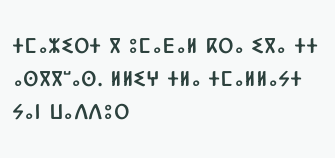ⵜⵎⴰⵣⵉⵔⵜ ⴳ ⵓⵎⴰⴹⴰⵍ ⴽⵔⴰ ⵉⴳⴰ ⵜⵜ ⴰⵙⴳⴳⵯⴰⵙ. ⵍⵍⵉⵖ ⵜⵍⴰ ⵜⵎⴰⵍⵍⴰⵢⵜ ⵢⴰⵏ ⵡⴰⴷⴷⵓⵔ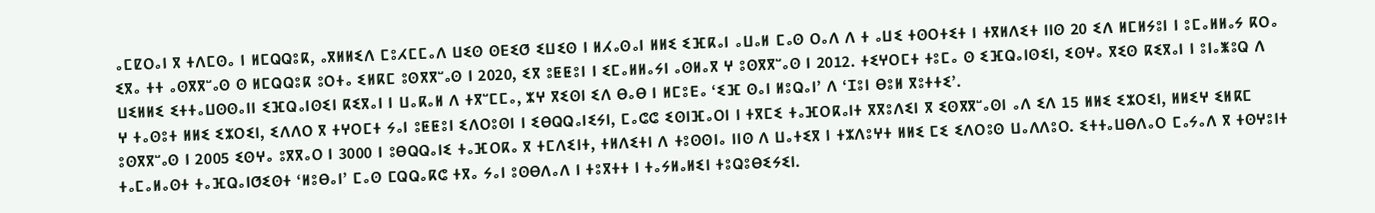ⴰⵎⵇⵔⴰⵏ ⴳ ⵜⴷⵎⵙⴰ ⵏ ⵍⵎⵕⵕⵓⴽ, ⴰⴳⵍⵍⵉⴷ ⵎⵓⵃⵎⵎⴰⴷ ⵡⵉⵙ ⵙⴹⵉⵚ ⵉⵡⵉⵙ ⵏ ⵍⵃⴰⵙⴰⵏ ⵍⵍⵉ ⵉⴼⴽⴰⵏ ⴰⵡⴰⵍ ⵎⴰⵙ ⵔⴰⴷ ⴷ ⵜ ⴰⵡⵉ ⵜⵙⵔⵜⵉⵜ ⵏ ⵜⴳⵍⴷⵉⵜ ⵏⵏⵙ 20 ⵉⴷ ⵍⵎⵍⵢⵓⵏ ⵏ ⵓⵎⴰⵍⵍⴰⵢ ⴽⵔⴰ ⵉⴳⴰ ⵜⵜ ⴰⵙⴳⴳⵯⴰⵙ ⵙ ⵍⵎⵕⵕⵓⴽ ⵓⵔⵜⴰ ⵉⵍⴽⵎ ⵓⵙⴳⴳⵯⴰⵙ ⵏ 2020, ⵉⴳ ⵓⵟⵟⵓⵏ ⵏ ⵉⵎⴰⵍⵍⴰⵢⵏ ⴰⵙⵍⴰⴳ ⵖ ⵓⵙⴳⴳⵯⴰⵙ ⵏ 2012. ⵜⵉⵖⵔⵎⵜ ⵜⵓⵎⴰ ⵙ ⵉⴼⵕⴰⵏⵙⵉⵏ, ⵉⵙⵖⴰ ⴳⵉⵙ ⴽⵉⴳⴰⵏ ⵏ ⵓⵏⴰⵥⵓⵕ ⴷ ⵡⵉⵍⵍⵉ ⵉⵜⵜⴰⵡⵙⵙⴰⵏⵏ ⵉⴼⵕⴰⵏⵙⵉⵏ ⴽⵉⴳⴰⵏ ⵏ ⵡⴰⴽⴰⵍ ⴷ ⵜⴳⵯⵎⵎⴰ, ⵣⵖ ⴳⵉⵙⵏ ⵉⴷ ⴱⴰⴱ ⵏ ⵍⵎⵓⴹⴰ ‘ⵉⴼ ⵙⴰⵏ ⵍⵓⵕⴰⵏ’ ⴷ ‘ⵊⵓⵏ ⴱⵓⵍ ⴳⵓⵜⵜⵉ’.
ⵖ ⵜⴰⵙⵓⵜ ⵍⵍⵉ ⵉⵣⵔⵉⵏ, ⵉⴷⴷⵔ ⴳ ⵜⵖⵔⵎⵜ ⵢⴰⵏ ⵓⵟⵟⵓⵏ ⵉⴷⵔⵓⵙⵏ ⵏ ⵉⴱⵕⵕⴰⵏⵉⵢⵏ, ⵎⴰⵛⵛ ⵉⵙⵏⴼⴰⵔⵏ ⵏ ⵜⴳⵎⵉ ⵜⴰⴼⵔⴽⴰⵏⵜ ⴳⴳⵓⴷⵉⵏ ⴳ ⵉⵙⴳⴳⵯⴰⵙⵏ ⴰⴷ ⵉⴷ 15 ⵍⵍⵉ ⵉⵣⵔⵉⵏ, ⵍⵍⵉⵖ ⵉⵍⴽⵎ ⵓⵙⴳⴳⵯⴰⵙ ⵏ 2005 ⵉⵙⵖⴰ ⵓⴳⴳⴰⵔ ⵏ 3000 ⵏ ⵓⴱⵕⵕⴰⵏⵉ ⵜⴰⴼⵔⴽⴰ ⴳ ⵜⵎⴷⵉⵏⵜ, ⵜⵍⴷⵉⵜⵏ ⴷ ⵜⵓⵙⵙⵏⴰ ⵏⵏⵙ ⴷ ⵡⴰⵜⵉⴳ ⵏ ⵜⵣⴷⵓⵖⵜ ⵍⵍⵉ ⵎⵉ ⵉⴷⵔⵓⵙ ⵡⴰⴷⴷⵓⵔ. ⵉⵜⵜⴰⵡⴱⴷⴰⵔ ⵎⴰⵢⴰⴷ ⴳ ⵜⵙⵖⵓⵏⵜ ⵜⴰⵎⴰⵍⴰⵙⵜ ⵜⴰⴼⵕⴰⵏⵚⵉⵙⵜ ‘ⵍⵓⴱⴰⵏ’ ⵎⴰⵙ ⵎⵕⵕⴰⴽⵛ ⵜⴳⴰ ⵢⴰⵏ ⵓⵙⴱⴷⴰⴷ ⵏ ⵜⵓⴳⵜⵜ ⵏ ⵜⴰⵢⵍⴰⵍⵉⵏ ⵜⵓⵕⵓⴱⵉⵢⵉⵏ.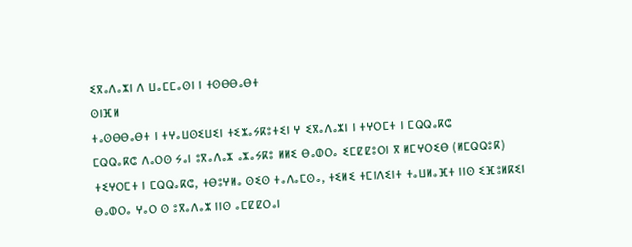ⵉⴳⴰⴷⴰⵣⵏ ⴷ ⵡⴰⵎⵎⴰⵙⵏ ⵏ ⵜⵙⴱⴱⴰⴱⵜ
ⵙⵏⴼⵍ
ⵜⴰⵙⴱⴱⴰⴱⵜ ⵏ ⵜⵖⴰⵡⵙⵉⵡⵉⵏ ⵜⵉⵣⴰⵢⴽⵓⵜⵉⵏ ⵖ ⵉⴳⴰⴷⴰⵣⵏ ⵏ ⵜⵖⵔⵎⵜ ⵏ ⵎⵕⵕⴰⴽⵛ
ⵎⵕⵕⴰⴽⵛ ⴷⴰⵔⵙ ⵢⴰⵏ ⵓⴳⴰⴷⴰⵣ ⴰⵣⴰⵢⴽⵓ ⵍⵍⵉ ⴱⴰⵀⵔⴰ ⵉⵎⵇⵇⵓⵔⵏ ⴳ ⵍⵎⵖⵔⵉⴱ (ⵍⵎⵕⵕⵓⴽ) ⵜⵉⵖⵔⵎⵜ ⵏ ⵎⵕⵕⴰⴽⵛ, ⵜⴱⵓⵖⵍⴰ ⵙⵉⵙ ⵜⴰⴷⴰⵎⵙⴰ, ⵜⵉⵍⵉ ⵜⵎⵏⴷⵉⵏⵜ ⵜⴰⵡⵍⴰⴼⵜ ⵏⵏⵙ ⵉⴼⵓⵍⴽⵉⵏ ⴱⴰⵀⵔⴰ ⵖⴰⵔ ⵙ ⵓⴳⴰⴷⴰⵣ ⵏⵏⵙ ⴰⵎⵇⵇⵔⴰⵏ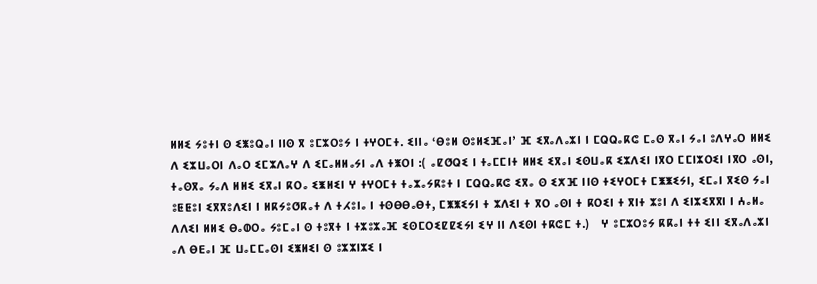ⵍⵍⵉ ⵢⵓⵜⵏ ⵙ ⵉⵥⵓⵕⴰⵏ ⵏⵏⵙ ⴳ ⵓⵎⵣⵔⵓⵢ ⵏ ⵜⵖⵔⵎⵜ. ⵉⵏⵏⴰ ‘ⴱⵓⵍ ⵙⵓⵍⵉⴼⴰⵏ’ ⴼ ⵉⴳⴰⴷⴰⵣⵏ ⵏ ⵎⵕⵕⴰⴽⵛ ⵎⴰⵙ ⴳⴰⵏ ⵢⴰⵏ ⵓⴷⵖⴰⵔ ⵍⵍⵉ ⴷ ⵉⵣⵡⴰⵔⵏ ⴷⴰⵔ ⵉⵎⵣⴷⴰⵖ ⴷ ⵉⵎⴰⵍⵍⴰⵢⵏ ⴰⴷ ⵜⵥⵔⵏ :( ⴰⵇⵚⵕⵉ ⵏ ⵜⴰⵎⵎⵏⵜ ⵍⵍⵉ ⵉⴳⴰⵏ ⵉⵙⵡⴰⴽ ⵉⵣⴷⵉⵏ ⵏⴳⵔ ⵎⵎⵏⵣⵔⵉⵏ ⵏⴳⵔ ⴰⵙⵏ, ⵜⴰⵙⴳⴰ ⵢⴰⴷ ⵍⵍⵉ ⵉⴳⴰⵏ ⴽⵔⴰ ⵉⵥⵍⵉⵏ ⵖ ⵜⵖⵔⵎⵜ ⵜⴰⵣⴰⵢⴽⵓⵜ ⵏ ⵎⵕⵕⴰⴽⵛ ⵉⴳⴰ ⵙ ⵉⵅⴼ ⵏⵏⵙ ⵜⵉⵖⵔⵎⵜ ⵎⵥⵥⵉⵢⵏ, ⵉⵎⴰⵏ ⴳⵉⵙ ⵢⴰⵏ ⵓⵟⵟⵓⵏ ⵉⴳⴳⵓⴷⵉⵏ ⵏ ⵍⴽⵢⵓⵚⴽⴰⵜ ⴷ ⵜⵃⵓⵏⴰ ⵏ ⵜⵙⴱⴱⴰⴱⵜ, ⵎⵥⵥⵉⵢⵏ ⵜ ⵣⴷⵉⵏ ⵜ ⴳⵔ ⴰⵙⵏ ⵜ ⴽⵔⵉⵏ ⵜ ⴳⵏⵜ ⵣⵓⵏ ⴷ ⵉⵏⵣⵉⴳⴳⵏ ⵏ ⵄⴰⵍⴰ ⴷⴷⵉⵏ ⵍⵍⵉ ⴱⴰⵀⵔⴰ ⵢⵓⵎⴰⵏ ⵙ ⵜⵓⴳⵜ ⵏ ⵜⵣⵓⵣⴰⴼ ⵉⵙⵎⵔⵉⵇⵇⵉⵢⵏ ⵉⵖ ⵏⵏ ⴷⵉⵙⵏ ⵜⴽⵛⵎ ⵜ.)   ⵖ ⵓⵎⵣⵔⵓⵢ ⴽⴽⴰⵏ ⵜⵜ ⵉⵏⵏ ⵉⴳⴰⴷⴰⵣⵏ ⴰⴷ ⴱⴹⴰⵏ ⴼ ⵡⴰⵎⵎⴰⵙⵏ ⵉⵥⵍⵉⵏ ⵙ ⵓⵣⵣⵏⵣⵉ ⵏ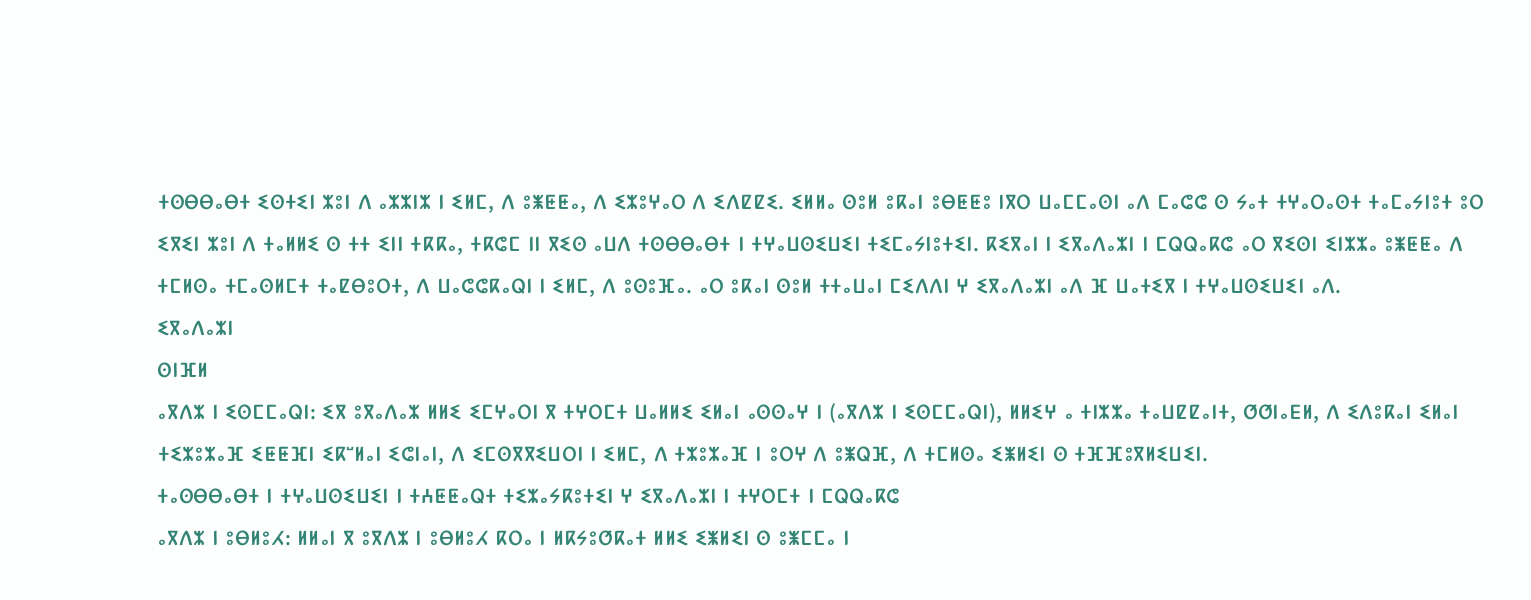ⵜⵙⴱⴱⴰⴱⵜ ⵉⵙⵜⵉⵏ ⵣⵓⵏ ⴷ ⴰⵣⵣⵏⵣ ⵏ ⵉⵍⵎ, ⴷ ⵓⵥⵟⵟⴰ, ⴷ ⵉⵣⵓⵖⴰⵔ ⴷ ⵉⴷⵇⵇⵉ. ⵉⵍⵍⴰ ⵙⵓⵍ ⵓⴽⴰⵏ ⵓⴱⵟⵟⵓ ⵏⴳⵔ ⵡⴰⵎⵎⴰⵙⵏ ⴰⴷ ⵎⴰⵛⵛ ⵙ ⵢⴰⵜ ⵜⵖⴰⵔⴰⵙⵜ ⵜⴰⵎⴰⵢⵏⵓⵜ ⵓⵔ ⵉⴳⵉⵏ ⵣⵓⵏ ⴷ ⵜⴰⵍⵍⵉ ⵙ ⵜⵜ ⵉⵏⵏ ⵜⴽⴽⴰ, ⵜⴽⵛⵎ ⵏⵏ ⴳⵉⵙ ⴰⵡⴷ ⵜⵙⴱⴱⴰⴱⵜ ⵏ ⵜⵖⴰⵡⵙⵉⵡⵉⵏ ⵜⵉⵎⴰⵢⵏⵓⵜⵉⵏ. ⴽⵉⴳⴰⵏ ⵏ ⵉⴳⴰⴷⴰⵣⵏ ⵏ ⵎⵕⵕⴰⴽⵛ ⴰⵔ ⴳⵉⵙⵏ ⵉⵏⵣⵣⴰ ⵓⵥⵟⵟⴰ ⴷ ⵜⵎⵍⵙⴰ ⵜⵎⴰⵙⵍⵎⵜ ⵜⴰⵇⴱⵓⵔⵜ, ⴷ ⵡⴰⵛⵛⴽⴰⵕⵏ ⵏ ⵉⵍⵎ, ⴷ ⵓⵙⵓⴼⴰ. ⴰⵔ ⵓⴽⴰⵏ ⵙⵓⵍ ⵜⵜⴰⵡⴰⵏ ⵎⵉⴷⴷⵏ ⵖ ⵉⴳⴰⴷⴰⵣⵏ ⴰⴷ ⴼ ⵡⴰⵜⵉⴳ ⵏ ⵜⵖⴰⵡⵙⵉⵡⵉⵏ ⴰⴷ.
ⵉⴳⴰⴷⴰⵣⵏ
ⵙⵏⴼⵍ
ⴰⴳⴷⵣ ⵏ ⵉⵙⵎⵎⴰⵕⵏ: ⵉⴳ ⵓⴳⴰⴷⴰⵣ ⵍⵍⵉ ⵉⵎⵖⴰⵔⵏ ⴳ ⵜⵖⵔⵎⵜ ⵡⴰⵍⵍⵉ ⵉⵍⴰⵏ ⴰⵙⵙⴰⵖ ⵏ (ⴰⴳⴷⵣ ⵏ ⵉⵙⵎⵎⴰⵕⵏ), ⵍⵍⵉⵖ ⴰ ⵜⵏⵣⵣⴰ ⵜⴰⵡⵇⵇⴰⵏⵜ, ⵚⵚⵏⴰⴹⵍ, ⴷ ⵉⴷⵓⴽⴰⵏ ⵉⵍⴰⵏ ⵜⵉⵣⵓⵣⴰⴼ ⵉⵟⵟⴼⵏ ⵉⴽⵯⵍⴰⵏ ⵉⵛⵏⴰⵏ, ⴷ ⵉⵎⵙⴳⴳⵉⵡⵔⵏ ⵏ ⵉⵍⵎ, ⴷ ⵜⵣⵓⵣⴰⴼ ⵏ ⵓⵔⵖ ⴷ ⵓⵥⵕⴼ, ⴷ ⵜⵎⵍⵙⴰ ⵉⵥⵍⵉⵏ ⵙ ⵜⴼⴼⵓⴳⵍⵉⵡⵉⵏ.
ⵜⴰⵙⴱⴱⴰⴱⵜ ⵏ ⵜⵖⴰⵡⵙⵉⵡⵉⵏ ⵏ ⵜⵄⵟⵟⴰⵕⵜ ⵜⵉⵣⴰⵢⴽⵓⵜⵉⵏ ⵖ ⵉⴳⴰⴷⴰⵣⵏ ⵏ ⵜⵖⵔⵎⵜ ⵏ ⵎⵕⵕⴰⴽⵛ
ⴰⴳⴷⵣ ⵏ ⵓⴱⵍⵓⵃ: ⵍⵍⴰⵏ ⴳ ⵓⴳⴷⵣ ⵏ ⵓⴱⵍⵓⵃ ⴽⵔⴰ ⵏ ⵍⴽⵢⵓⵚⴽⴰⵜ ⵍⵍⵉ ⵉⵥⵍⵉⵏ ⵙ ⵓⵥⵎⵎⴰ ⵏ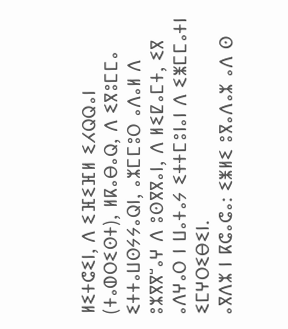ⵍⵉⵜⵛⵉⵏ, ⴷ ⵉⴼⵉⴼⵍ ⵉⵃⵕⵕⴰⵏ (ⵜⴰⵀⵔⵉⵙⵜ), ⵍⴽⴰⴱⴰⵕ, ⴷ ⵉⴳⵓⵎⵎⴰ ⵉⵜⵜⴰⵡⵙⵢⵢⴰⵕⵏ, ⴰⵣⵎⵎⵓⵔ ⴰⴷⴰⵍ ⴷ ⵓⵣⴳⴳⵯⴰⵖ ⴷ ⵓⵙⴳⴳⴰⵏ, ⴷ ⵍⵉⵇⴰⵎⵜ, ⵉⴳ ⴰⴷⵖⴰⵔ ⵏ ⵡⴰⵜⴰⵢ ⵉⵜⵜⵎⵓⵏⴰⵏ ⴷ ⵉⵥⵎⵎⴰⵜⵏ ⵉⵎⵖⵔⵉⴱⵉⵏ.
ⴰⴳⴷⵣ ⵏ ⴽⵛⴰⵛⴰ: ⵉⵥⵍⵉ ⵓⴳⴰⴷⴰⵣ ⴰⴷ ⵙ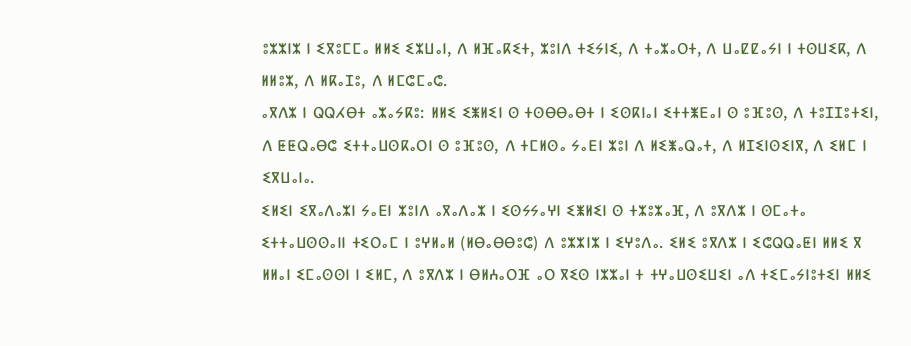ⵓⵣⵣⵏⵣ ⵏ ⵉⴳⵓⵎⵎⴰ ⵍⵍⵉ ⵉⵣⵡⴰⵏ, ⴷ ⵍⴼⴰⴽⵉⵜ, ⵣⵓⵏⴷ ⵜⵉⵢⵏⵉ, ⴷ ⵜⴰⵣⴰⵔⵜ, ⴷ ⵡⴰⵇⵇⴰⵢⵏ ⵏ ⵜⵙⵡⵉⴽ, ⴷ ⵍⵍⵓⵣ, ⴷ ⵍⴽⴰⵊⵓ, ⴷ ⵍⵎⵛⵎⴰⵛ.
ⴰⴳⴷⵣ ⵏ ⵕⵕⵃⴱⵜ ⴰⵣⴰⵢⴽⵓ: ⵍⵍⵉ ⵉⵥⵍⵉⵏ ⵙ ⵜⵙⴱⴱⴰⴱⵜ ⵏ ⵉⵙⴽⵏⴰⵏ ⵉⵜⵜⵥⴹⴰⵏ ⵙ ⵓⴼⵓⵙ, ⴷ ⵜⵓⵊⵊⵓⵜⵉⵏ, ⴷ ⵟⵟⵕⴰⴱⵛ ⵉⵜⵜⴰⵡⵙⴽⴰⵔⵏ ⵙ ⵓⴼⵓⵙ, ⴷ ⵜⵎⵍⵙⴰ ⵢⴰⴹⵏ ⵣⵓⵏ ⴷ ⵍⵉⵥⴰⵕⴰⵜ, ⴷ ⵍⵊⵉⵏⵙⵉⵏⴳ, ⴷ ⵉⵍⵎ ⵏ ⵉⴳⵡⴰⵏⴰ.
ⵉⵍⵉⵏ ⵉⴳⴰⴷⴰⵣⵏ ⵢⴰⴹⵏ ⵣⵓⵏⴷ ⴰⴳⴰⴷⴰⵣ ⵏ ⵉⵙⵢⵢⴰⵖⵏ ⵉⵥⵍⵉⵏ ⵙ ⵜⵣⵓⵣⴰⴼ, ⴷ ⵓⴳⴷⵣ ⵏ ⵙⵎⴰⵜⴰ ⵉⵜⵜⴰⵡⵙⵙⴰⵏⵏ ⵜⵉⵔⴰⵎ ⵏ ⵓⵖⵍⴰⵍ (ⵍⴱⴰⴱⴱⵓⵛ) ⴷ ⵓⵣⵣⵏⵣ ⵏ ⵉⵖⵓⴷⴰ. ⵉⵍⵉ ⵓⴳⴷⵣ ⵏ ⵉⵛⵕⵕⴰⵟⵏ ⵍⵍⵉ ⴳ ⵍⵍⴰⵏ ⵉⵎⴰⵙⵙⵏ ⵏ ⵉⵍⵎ, ⴷ ⵓⴳⴷⵣ ⵏ ⴱⵍⵄⴰⵔⴼ ⴰⵔ ⴳⵉⵙ ⵏⵣⵣⴰⵏ ⵜ ⵜⵖⴰⵡⵙⵉⵡⵉⵏ ⴰⴷ ⵜⵉⵎⴰⵢⵏⵓⵜⵉⵏ ⵍⵍⵉ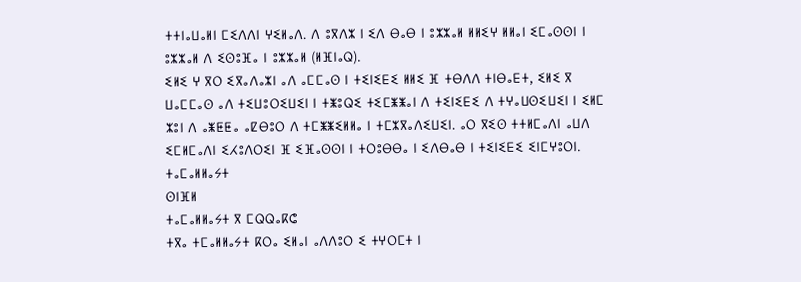ⵜⵜⵏⴰⵡⴰⵍⵏ ⵎⵉⴷⴷⵏ ⵖⵉⵍⴰⴷ. ⴷ ⵓⴳⴷⵣ ⵏ ⵉⴷ ⴱⴰⴱ ⵏ ⵓⵣⵣⴰⵍ ⵍⵍⵉⵖ ⵍⵍⴰⵏ ⵉⵎⴰⵙⵙⵏ ⵏ ⵓⵣⵣⴰⵍ ⴷ ⵉⵙⵓⴼⴰ ⵏ ⵓⵣⵣⴰⵍ (ⵍⴼⵏⴰⵕ).
ⵉⵍⵉ ⵖ ⴳⵔ ⵉⴳⴰⴷⴰⵣⵏ ⴰⴷ ⴰⵎⵎⴰⵙ ⵏ ⵜⵉⵏⵉⴹⵉ ⵍⵍⵉ ⴼ ⵜⴱⴷⴷ ⵜⵏⴱⴰⴹⵜ, ⵉⵍⵉ ⴳ ⵡⴰⵎⵎⴰⵙ ⴰⴷ ⵜⵉⵡⵓⵔⵉⵡⵉⵏ ⵏ ⵜⵥⵓⵕⵉ ⵜⵉⵎⵥⵥⴰⵏ ⴷ ⵜⵉⵏⵉⴹⵉ ⴷ ⵜⵖⴰⵡⵙⵉⵡⵉⵏ ⵏ ⵉⵍⵎ ⵣⵓⵏ ⴷ ⴰⵥⵟⵟⴰ ⴰⵇⴱⵓⵔ ⴷ ⵜⵎⵥⵥⵉⵍⵍⴰ ⵏ ⵜⵎⵣⴳⴰⴷⵉⵡⵉⵏ. ⴰⵔ ⴳⵉⵙ ⵜⵜⵍⵎⴰⴷⵏ ⴰⵡⴷ ⵉⵎⵍⵎⴰⴷⵏ ⵉⵃⵓⴷⵔⵉⵏ ⴼ ⵉⴼⴰⵙⵙⵏ ⵏ ⵜⵔⵓⴱⴱⴰ ⵏ ⵉⴷⴱⴰⴱ ⵏ ⵜⵉⵏⵉⴹⵉ ⵉⵏⵎⵖⵓⵔⵏ.
ⵜⴰⵎⴰⵍⵍⴰⵢⵜ
ⵙⵏⴼⵍ
ⵜⴰⵎⴰⵍⵍⴰⵢⵜ ⴳ ⵎⵕⵕⴰⴽⵛ
ⵜⴳⴰ ⵜⵎⴰⵍⵍⴰⵢⵜ ⴽⵔⴰ ⵉⵍⴰⵏ ⴰⴷⴷⵓⵔ ⵉ ⵜⵖⵔⵎⵜ ⵏ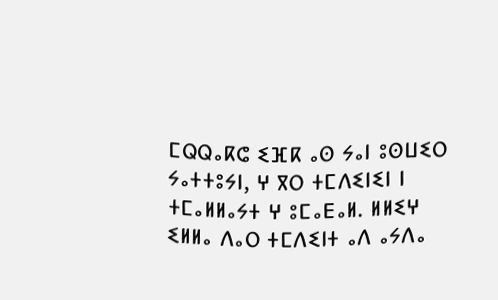ⵎⵕⵕⴰⴽⵛ ⵉⴼⴽ ⴰⵙ ⵢⴰⵏ ⵓⵙⵡⵉⵔ ⵢⴰⵜⵜⵓⵢⵏ, ⵖ ⴳⵔ ⵜⵎⴷⵉⵏⵉⵏ ⵏ ⵜⵎⴰⵍⵍⴰⵢⵜ ⵖ ⵓⵎⴰⴹⴰⵍ. ⵍⵍⵉⵖ ⵉⵍⵍⴰ ⴷⴰⵔ ⵜⵎⴷⵉⵏⵜ ⴰⴷ ⴰⵢⴷⴰ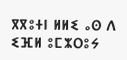ⴳⴳⵓⵜⵏ ⵍⵍⵉ ⴰⵙ ⴷ ⵉⴼⵍ ⵓⵎⵣⵔⵓⵢ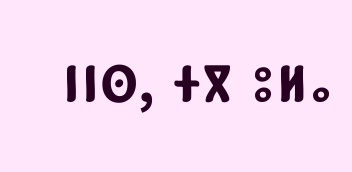ⵏⵏⵙ, ⵜⴳ ⵓⵍⴰ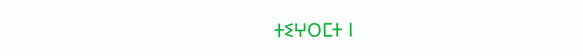ⵜⵉⵖⵔⵎⵜ ⵏ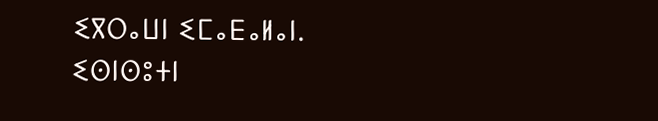ⵉⴳⵔⴰⵡⵏ ⵉⵎⴰⴹⴰⵍⴰⵏ.
ⵉⵙⵏⵙⵓⵜⵏ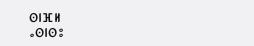ⵙⵏⴼⵍ
ⴰⵙⵏⵙⵓ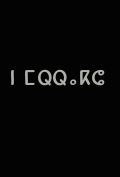ⵏ ⵎⵕⵕⴰⴽⵛ